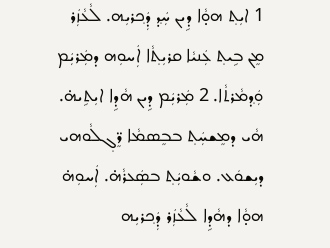1 ܐܝܼܬ݂ ܗܘ̣ܵܐ ܕܹܝܢ ܚܲܕ݂ ܕܲܟ݂ܪܝܼܗ. ܠܵܥܵܙܲܪ ܡܸܢ ܒܹܝܬ݂ ܥܲܢܝܵܐ ܩܪܝܼܬ݂ܵܐ ܐܲܚܘܼܗ ܕܡܲܪܝܲܡ ܘܲܕ݂ܡܵܪܬܵܐ. 2 ܡܲܪܝܲܡ ܕܹܝܢ ܗܵܕܹܐ ܐܝܼܬܹܝܗ̇. ܗܵܝ ܕܡܸܫܚܲܬ݂ ܒܒܸܣܡܵܐ ܪܸ̈ܓ݂ܠܵܘܗܝ ܕܝܼܫܘܿܥ. ܘܫܵܘܝܲܬ݂ ܒܣܲܥܪܵܗ̇. ܐܲܚܘܼܗ̇ ܗܘ̣ܵܐ ܕܗܵܕܹܐ ܠܵܥܵܙܲܪ ܕܲܟ݂ܪܝܼܗ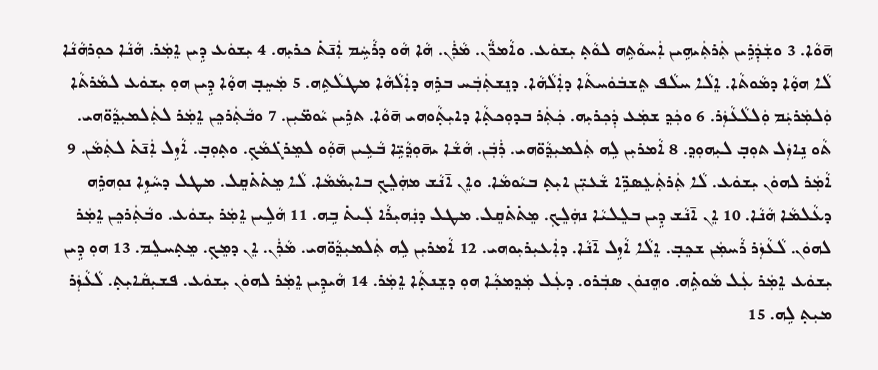ܗ̄ܘܵܐ. 3 ܘܫܲܕܲܪܹܝܢ ܬܲܪܬܲܝܗܹܝܢ ܐܲܚܘܵܬܹܗ ܠܘܵܬ݂ ܝܼܫܘܿܥ. ܘܐܵܡܪ̈ܵܢ. ܡܵܪܲܢ. ܗܵܐ ܗܵܘ ܕܪܵܚܹܿܡ ܐܲܢ̄ܬ݁ ܟܪܝܼܗ. 4 ܝܼܫܘܿܥ ܕܹܝܢ ܐܸܡܲܪ. ܗܵܢܵܐ ܟܘܼܪܗܵܢܵܐ ܠܵܐ ܗܘ̣ܵܐ ܕܡܵܘܬܵܐ. ܐܸܠܵܐ ܚܠܵܦ ܬܸܫܒܿܘܿܚܬܵܐ ܕܐܲܠܵܗܵܐ. ܕܢܸܫܬܲܒܲܚ ܒܪܹܗ ܕܐܲܠܵܗܵܐ ܡܛܠܵܬܹܗ. 5 ܡܲܚܸܒ݂ ܗܘ̣ܵܐ ܕܹܝܢ ܗܘܼ ܝܼܫܘܿܥ ܠܡܵܪܬܵܐ ܘܲܠܡܲܪܝܲܡ ܘܲܠܠܵܥܵܙܲܪ. 6 ܘܟܲܕ݂ ܫܡܲܥ ܕܲܟ݂ܪܝܼܗ. ܟܲܬܲܪ ܒܕܘܼܟܬ݂ܵܐ ܕܐܝܼܬ݂ܵܘܗܝ ܗ̄ܘܵܐ. ܬܪܹܝܢ ܝܵܘܡ̈ܝܼܢ. 7 ܘܒܵܬܲܪܟܸܢ ܐܸܡܲܪ ܠܬܲܠܡܝܼܕ݂ܵܘ̈ܗܝ. ܬܵܘ ܢܹܐܙܲܠ ܬܘܼܒ݂ ܠܝܼܗܘܼܕ݂. 8 ܐܵܡܪܝܼܢ ܠܹܗ ܬܲܠܡܝܼܕ݂ܵܘ̈ܗܝ. ܪܲܒܲܢ. ܗܵܫܵܐ ܝܗ̄ܘܼܕ݂ܵܝܹ̈ܐ ܒܵܥܹܝܢ ܗ̄ܘܼܵܘ ܠܡܸܪܓ݁ܡܵܟ݂. ܘܬ݂ܘܼܒ݂. ܐܵܙܹܠ ܐܲܢ̄ܬ݁ ܠܬܲܡܵܢ. 9 ܐܵܡܲܪ ܠܗܘܿܢ ܝܼܫܘܿܥ. ܠܵܐ ܬܲܪܬܲܥܸܣܪܹ̈ܐ ܫܵܥܝܼ̈ܢ ܐܝܼܬ݂ ܒܝܵܘܡܵܐ. ܘܐܸܢ ܐ̄ܢܵܫ ܡܗܲܠܸܟ݂ ܒܐܝܼܡܵܡܵܐ. ܠܵܐ ܡܸܬ݁ܬ݁ܩܸܠ. ܡܛܠ ܕܚܵܙܹܐ ܢܘܼܗܪܹܗ ܕܥܵܠܡܵܐ ܗܵܢܵܐ. 10 ܐܸܢ ܐ̄ܢܵܫ ܕܹܝܢ ܒܠܸܠܝܵܐ ܢܗܲܠܸܟ݂. ܡܸܬ݁ܬ݁ܩܸܠ. ܡܛܠ ܕܢܲܗܝܼܪܵܐ ܠܲܝܬ݁ ܒܹܗ. 11 ܗܵܠܹܝܢ ܐܸܡܲܪ ܝܼܫܘܿܥ. ܘܒܵܬܲܪܟܸܢ ܐܸܡܲܪ ܠܗܘܿܢ. ܠܵܥܵܙܲܪ ܪܵܚܡܲܢ ܫܟܸܒ݂. ܐܸܠܵܐ ܐܵܙܹܠ ܐ̄ܢܵܐ. ܕܐܲܥܝܼܪܝܼܘܗܝ. 12 ܐܵܡܪܝܼܢ ܠܹܗ ܬܲܠܡܝܼܕ݂ܵܘ̈ܗܝ. ܡܵܪܲܢ. ܐܸܢ ܕܡܸܟ݂. ܡܸܬ݂ܚܠܸܡ. 13 ܗܘܼ ܕܹܝܢ ܝܼܫܘܿܥ ܐܸܡܲܪ ܥܲܠ ܡܵܘܬܹ݁ܗ. ܘܗܸܢܘܿܢ ܣܒܲܪܘ. ܕܥܲܠ ܡܲܕ݂ܡܟ݂ܵܐ ܗܘܼ ܕܫܸܢܬ݂ܵܐ ܐܸܡܲܪ. 14 ܗܵܝܕܹܝܢ ܐܸܡܲܪ ܠܗܘܿܢ ܝܼܫܘܿܥ. ܦܫܝܼܩܵܐܝܼܬ݂. ܠܵܥܵܙܲܪ ܡܝܼܬ݂ ܠܹܗ. 15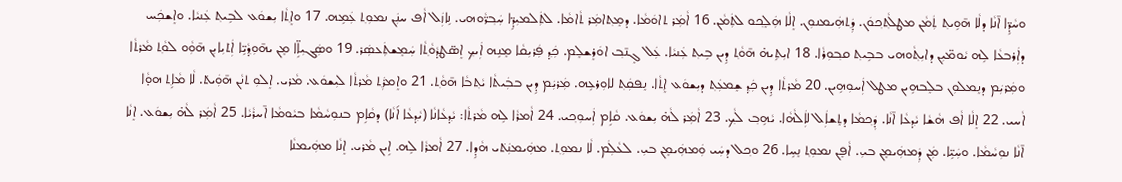ܘܚܵܕܹ̈ܐ ܐ̄ܢܵܐ ܕܠܵܐ ܗ̄ܘܹܝܬ݂ ܬܲܡܵܢ ܡܛܠܵܬ݂ܟ݂ܘܿܢ. ܕܲܬ݂ܗܲܝܡܢܘܼܢ. ܐܸܠܵܐ ܗܲܠܸܟ݂ܘ ܠܬܲܡܵܢ. 16 ܐܵܡܲܪ ܬܐܘܿܡܵܐ. ܕܡܸܬ݂ܐܡܲܪ ܬܵܐܡܵܐ. ܠܬܲܠܡܝܼܕܹ̈ܐ ܚܲܒ݂ܪ̈ܵܘܗܝ. ܢܹܐܙܲܠ ܐܵܦ ܚܢܲܢ ܢܡܘܼܬ݂ ܥܲܡܹܗ. 17 ܘܐܸܬ݂ܵܐ ܝܼܫܘܿܥ ܠܒܹܝܬ݂ ܥܲܢܝܵܐ. ܘܐܸܫܟܲܚ ܕܐܲܪܒܥܵܐ ܠܹܗ ܝܵܘܡ̈ܝܼܢ ܕܐܝܼܬ݂ܵܘܗܝ ܒܒܹܝܬ݂ ܩܒ݂ܘܼܪܵܐ. 18 ܐܝܼܬܹܝܗ̇ ܗ̄ܘܵܬ݂ ܕܹܝܢ ܒܹܝܬ݂ ܥܲܢܝܵܐ. ܥܲܠ ܓܸܢ̄ܒ݂ ܐܘܿܪܸܫܠܸܡ. ܟܲܕ݂ ܦܲܪܝܼܩܵܐ ܡܸܢܹܗ ܐܲܝܟ݂ ܐܸܣ̈ܛܕ݂ܵܘܵܬ݂ܵܐ ܚܲܡܸܫܬܲܥܣܲܪ. 19 ܘܣܲܓܝܼܐܹ̈ܐ ܡܸܢ ܝܗ̄ܘܼܕ݂ܵܝܹ̈ܐ ܐܲܬ݁ܝܼܐܝܼܢ ܗ̄ܘܼܵܘ ܠܘܵܬ݂ ܡܵܪܬܵܐ ܘܡܲܪܝܲܡ ܕܢܸܡܠܘܼܢ ܒܠܸܒܗܹܝܢ ܡܛܠ ܐܲܚܘܼܗܹܝܢ. 20 ܡܵܪܬܵܐ ܕܹܝܢ ܟܲܕ݂ ܫܸܡܥܲܬ݂ ܕܝܼܫܘܿܥ ܐܸܬ݂ܵܐ. ܢܸܦܩܲܬ݂ ܠܐܘܼܪܥܹܗ. ܡܲܪܝܲܡ ܕܹܝܢ ܒܒܲܝܬܵܐ ܝܵܬ݂ܒܵܐ ܗ̄ܘܵܬ݂. 21 ܘܐܸܡܪܲܬ݂ ܡܵܪܬܵܐ ܠܝܼܫܘܿܥ. ܡܵܪܝ. ܐܸܠܘܼ ܬܢܵܢ ܗ̄ܘܲܝܬ݁. ܠܵܐ ܡܵܐܹܬ݂ ܗܘ̣ܵܐ ܐܵܚܝ. 22 ܐܸܠܵܐ ܐܵܦ ܗܵܫܵܐ ܝܵܕ݂ܥܵܐ ܐ̄ܢܵܐ. ܕܲܟ݂ܡܵܐ ܕܬܸܫܐܲܠ ܠܐܲܠܵܗܵܐ. ܝܵܗܹܒ݂ ܠܵܟ݂. 23 ܐܵܡܲܪ ܠܵܗ̇ ܝܼܫܘܿܥ. ܩܵܐܹܡ ܐܲܚܘܼܟ݂ܝ. 24 ܐܵܡܪܵܐ ܠܹܗ ܡܵܪܬܵܐ: ܝܵܕ݂ܥܵܐܢܵܐ (ܝܵܕ݂ܥܵܐ ܐ݇ܢܵܐ) ܕܩܵܐܹܡ ܒܢܘܼܚܵܡܵܐ ܒܝܵܘܡܵܐ ܐ̄ܚܪܵܝܵܐ. 25 ܐܵܡܲܪ ܠܵܗ̇ ܝܼܫܘܿܥ. ܐܸܢܵܐ ܐ̄ܢܵܐ ܢܘܼܚܵܡܵܐ. ܘܚܲܝܹ̈ܐ. ܡܲܢ ܕܲܡܗܲܝܡܸܢ ܒܝܼ. ܐܵܦܸܢ ܢܡܘܼܬ݂ ܢܸܚܹܐ. 26 ܘܟ݂ܠ ܕܚܲܝ ܘܲܡܗܲܝܡܸܢ ܒܝܼ. ܠܥܵܠܲܡ. ܠܵܐ ܢܡܘܼܬ݂. ܡܗܲܝܡܢܲܬ݁ܝ ܗܵܕܹܐ. 27 ܐܵܡܪܵܐ ܠܹܗ. ܐܹܝܢ ܡܵܪܝ. ܐܸܢܵܐ ܡܗܲܝܡܢܵܐ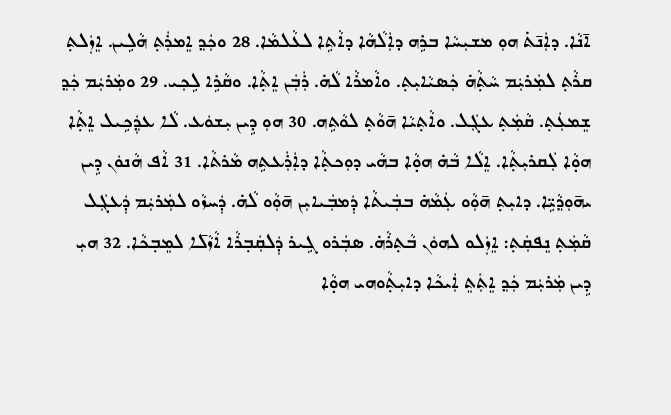ܐ̄ܢܵܐ. ܕܐܲܢ̄ܬ݁ ܗܘܼ ܡܫܝܼܚܵܐ ܒܪܹܗ ܕܐܲܠܵܗܵܐ ܕܐܵܬܹܐ ܠܥܵܠܡܵܐ. 28 ܘܟܲܕ݂ ܐܸܡܪܲܬ݂ ܗܵܠܹܝܢ. ܐܸܙܲܠܬ݂ ܩܪܵܬ݂ ܠܡܲܪܝܲܡ ܚܵܬ݂ܵܗ̇ ܟܲܣܝܵܐܝܼܬ݂. ܘܐܵܡܪܵܐ ܠܵܗ̇. ܪܲܒܲܢ ܐܸܬ݂ܵܐ. ܘܩܵܪܹܐ ܠܹܟ݂ܝ. 29 ܘܡܲܪܝܲܡ ܟܲܕ݂ ܫܸܡܥܲܬ݂. ܩܵܡܲܬ݂ ܥܓܲܠ. ܘܐܵܬ݂ܝܵܐ ܗ̄ܘܵܬ݂ ܠܘܵܬܹܗ. 30 ܗܘܼ ܕܹܝܢ ܝܼܫܘܿܥ. ܠܵܐ ܥܕ݂ܲܟܹܝܠ ܐܸܬ݂ܵܐ ܗܘ̣ܵܐ ܠܲܩܪܝܼܬ݂ܵܐ. ܐܸܠܵܐ ܒܵܗ̇ ܗܘ̣ܵܐ ܒܗܵܝ ܕܘܼܟܬ݂ܵܐ ܕܐܲܪܲܥܬܹܗ ܡܵܪܬܵܐ. 31 ܐܵܦ ܗܵܢܘܿܢ ܕܹܝܢ ܝܗ̄ܘܼܕ݂ܵܝܹ̈ܐ. ܕܐܝܼܬ݂ ܗ̄ܘܼܵܘ ܥܲܡܵܗ̇ ܒܒܲܝܬܵܐ ܕܲܡܒܲܝܐܝܼܢ ܗ̄ܘܼܵܘ ܠܵܗ̇. ܕܲܚܙܵܘ ܠܡܲܪܝܲܡ ܕܲܥܓܲܠ ܩܵܡܲܬ݂ ܢܸܦܩܲܬ݂: ܐܸܙܲܠܘ ܠܗܘܿܢ ܒܵܬ݂ܪܵܗ̇. ܣܒܲܪܘ ܓܹܝܪ ܕܲܠܩܲܒ݂ܪܵܐ ܐܵܙܵܠ̄ܐ ܠܡܸܒ݂ܟܵܐ. 32 ܗܝܼ ܕܹܝܢ ܡܲܪܝܲܡ ܟܲܕ݂ ܐܸܬܲܬܸ ܐܲܝܟܵܐ ܕܐܝܼܬ݂ܵܘܗܝ ܗܘ̣ܵܐ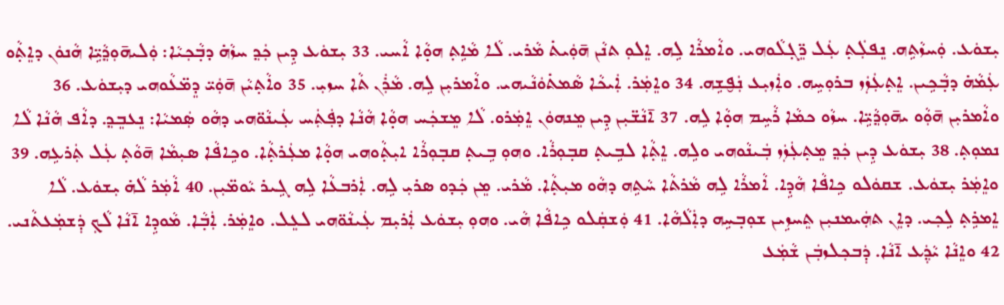ܝܼܫܘܿܥ. ܘܲܚܙܵܬܹܗ. ܢܸܦܠܲܬ݂ ܥܲܠ ܪܸ̈ܓ݂ܠܵܘܗܝ. ܘܐܵܡܪܵܐ ܠܹܗ. ܐܸܠܘܼ ܬܢܵܢ ܗ̄ܘܲܝܬ݁ ܡܵܪܝ. ܠܵܐ ܡܵܐܹܬ݂ ܗܘ̣ܵܐ ܐܵܚܝ. 33 ܝܼܫܘܿܥ ܕܹܝܢ ܟܲܕ݂ ܚܙܵܗ̇ ܕܒ݂ܵܟ݂ܝܵܐ: ܘܲܠܝܗ̄ܘܼܕ݂ܵܝܹ̈ܐ ܗܵܢܘܿܢ ܕܐܸܬ݂ܵܘ ܥܲܡܵܗ̇ ܕܒ݂ܵܟܹܝܢ. ܐܸܬ݂ܥܲܙܲܙ ܒܪܘܼܚܹܗ. ܘܐܲܙܝܼܥ ܢܲܦ̮ܫܹܗ. 34 ܘܐܸܡܲܪ. ܐܲܝܟܵܐ ܣܵܡܬ݁ܘܿܢܵܝܗܝ. ܘܐܵܡܪܝܼܢ ܠܹܗ. ܡܵܪܲܢ ܬܵܐ ܚܙܝܼ. 35 ܘܐܵܬ݂ܝܵܢ ܗ̄ܘܲܝ̈ ܕܸܡ̈ܥܵܘܗܝ ܕܝܼܫܘܿܥ. 36 ܘܐܵܡܪܝܼܢ ܗ̄ܘܼܵܘ ܝܗ̄ܘܼܕ݂ܵܝܹ̈ܐ. ܚܙܵܘ ܟܡܵܐ ܪܵܚܹܡ ܗܘ̣ܵܐ ܠܹܗ. 37 ܐ̄ܢܵܫ̈ܝܼܢ ܕܹܝܢ ܡܸܢܗܘܿܢ ܐܸܡܲܪܘ. ܠܵܐ ܡܸܫܟܲܚ ܗܘ̣ܵܐ ܗܵܢܵܐ ܕܦܲܬܲܚ ܥܲܝܢܵܘ̈ܗܝ ܕܗܵܘ ܣܲܡܝܵܐ: ܢܸܥܒܸܕ݂. ܕܐܵܦ ܗܵܢܵܐ ܠܵܐ ܢܡܘܼܬ݂. 38 ܝܼܫܘܿܥ ܕܹܝܢ ܟܲܕ݂ ܡܸܬ݂ܥܲܙܲܙ ܒܲܝܢܵܘܗܝ ܘܠܹܗ. ܐܸܬ݂ܵܐ ܠܒܹܝܬ݂ ܩܒ݂ܘܼܪܵܐ. ܘܗܘܼ ܒܹܝܬ݂ ܩܒ݂ܘܼܪܵܐ ܐܝܼܬ݂ܵܘܗܝ ܗܘ̣ܵܐ ܡܥܲܪܬ݂ܵܐ. ܘܟܹܐܦܵܐ ܣܝܼܡܵܐ ܗ̄ܘܵܬ݂ ܥܲܠ ܬܲܪܥܹܗ. 39 ܘܐܸܡܲܪ ܝܼܫܘܿܥ. ܫܩܘܿܠܘ ܟܹܐܦܵܐ ܗܵܕܹܐ. ܐܵܡܪܵܐ ܠܹܗ ܡܵܪܬܵܐ ܚܵܬܹܗ ܕܗܵܘ ܡܝܼܬ݂ܵܐ. ܡܵܪܝ. ܡܸܢ ܟܲܕܘ ܣܪܝܼ ܠܹܗ. ܐܲܪܒܥܵܐ ܠܹܗ ܓܹܝܪ ܝܵܘܡ̈ܝܼܢ. 40 ܐܵܡܲܪ ܠܵܗ̇ ܝܼܫܘܿܥ. ܠܵܐ ܐܸܡܪܹܬ݂ ܠܹܟ݂ܝ. ܕܐܸܢ ܬܗܲܝܡܢܝܼܢ ܬܸܚܙܹܝܢ ܫܘܼܒ݂ܚܹܗ ܕܐܲܠܵܗܵܐ. 41 ܘܲܫܩܲܠܘ ܟܹܐܦܵܐ ܗܵܝ. ܘܗܘܼ ܝܼܫܘܿܥ ܐܲܪܝܼܡ ܥܲܝܢܵܘ̈ܗܝ ܠܥܸܠ. ܘܐܸܡܲܪ. ܐܲܒ݂ܵܐ. ܡܵܘܕܹܐ ܐ̄ܢܵܐ ܠܵܟ݂ ܕܲܫܡܲܥܬܵܢܝ. 42 ܘܐܸܢܵܐ ܝܵܕ݂ܲܥ ܐ̄ܢܵܐ. ܕܲܒܟ݂ܠܙܒܲܢ ܫܵܡܲܥ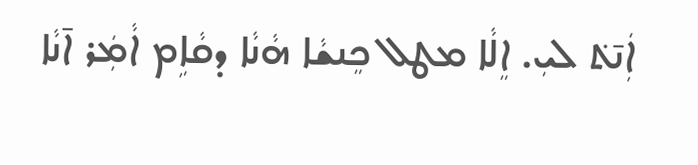ܐܲܢ̄ܬ݁ ܠܝܼ. ܐܸܠܵܐ ܡܛܠ ܟܸܢܫܵܐ ܗܵܢܵܐ ܕܩܵܐܹܡ ܐܵܡܲܪ ܐ̄ܢܵܐ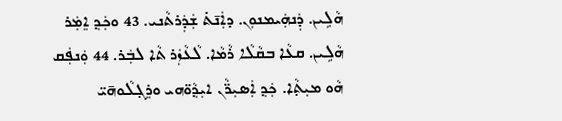ܗܵܠܹܝܢ. ܕܲܢܗܲܝܡܢܘܼܢ. ܕܐܲܢ̄ܬ݁ ܫܲܕܲܪܬܵܢܝ. 43 ܘܟܲܕ݂ ܐܸܡܲܪ ܗܵܠܹܝܢ. ܩܥܵܐ ܒܩܵܠܵܐ ܪܵܡܵܐ. ܠܵܥܵܙܲܪ ܬܵܐ ܠܒܲܪ. 44 ܘܲܢܦܲܩ ܗܵܘ ܡܝܼܬ݂ܵܐ. ܟܲܕ݂ ܐܲܣܝܼܪ̈ܵܢ ܐܝܼܕ݂ܵܘ̈ܗܝ ܘܪܸܓ݂ܠܵܘܗ̄ܝ̈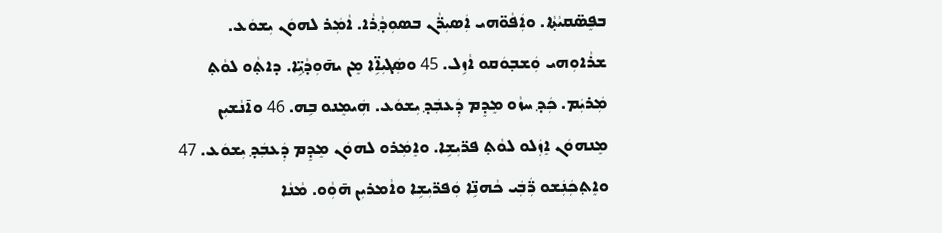ܒܦܸܣ̈ܩܝܵܬ݂ܵܐ. ܘܐܲܦܵܘ̈ܗܝ ܐܲܣܝܼܪܵ̈ܢ ܒܣܘܼܕ݂ܵܪܵܐ. ܐܵܡܲܪ ܠܗܘܿܢ ܝܼܫܘܿܥ. ܫܪܵܐܘܼܗܝ ܘܲܫܒ݂ܘܿܩܘ ܐܵܙܹܠ. 45 ܘܣܲܓܝܼܐܹ̈ܐ ܡܸܢ ܝܗ̄ܘܼܕ݂ܵܝܹ̈ܐ. ܕܐܬ݂ܵܘ ܠܘܵܬ݂ ܡܲܪܝܲܡ. ܟܲܕ݂ ܚܙܵܘ ܡܸܕܸܡ ܕܲܥܒܲܕ݂ ܝܼܫܘܿܥ. ܗܲܝܡܸܢܘ ܒܹܗ. 46 ܘܐ̄ܢܵܫܝܼܢ ܡܸܢܗܘܿܢ ܐܸܙܲܠܘ ܠܘܵܬ݂ ܦܪ̈ܝܼܫܹܐ. ܘܐܸܡܲܪܘ ܠܗܘܿܢ ܡܸܕܸܡ ܕܲܥܒܲܕ݂ ܝܼܫܘܿܥ. 47 ܘܐܸܬ݂ܟܲܢܲܫܘ ܪ̈ܲܒܲܝ ܟܵܗܢܹ̈ܐ ܘܲܦܪ̈ܝܼܫܹܐ ܘܐܵܡܪܝܼܢ ܗ̄ܘܼܵܘ. ܡܵܢܵܐ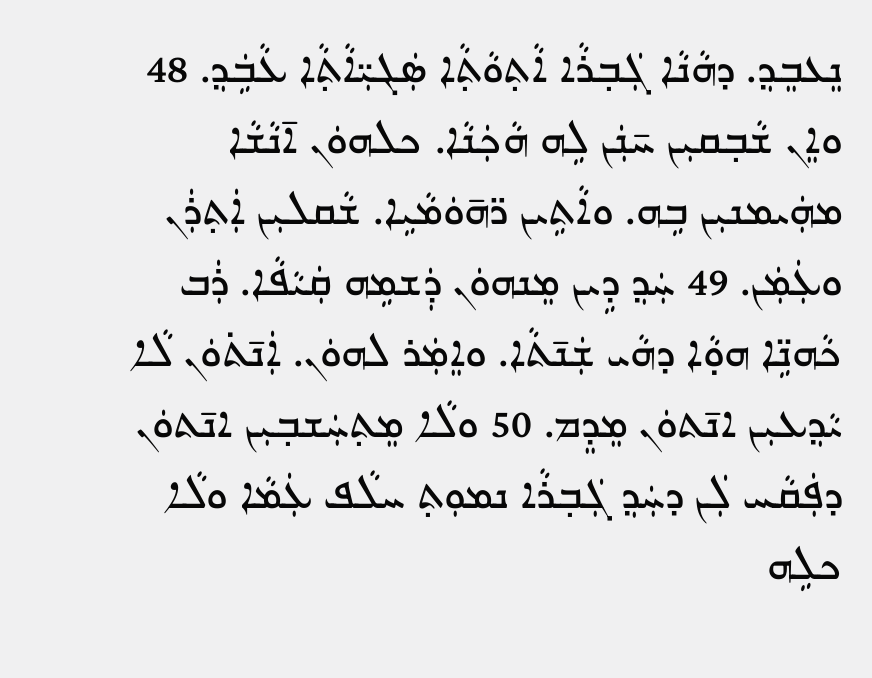ܢܸܥܒܸܕ݂. ܕܗܵܢܵܐ ܓܲܒ݂ܪܵܐ ܐܵܬ݂ܘܵܬ݂ܵܐ ܣܲܓܝܼ̈ܐܵܬ݂ܵܐ ܥܵܒܹܿܕ݂. 48 ܘܐܸܢ ܫܵܒ݂ܩܝܼܢ ܚ̄ܢܲܢ ܠܹܗ ܗܵܟܲܢܵܐ. ܟܠܗܘܿܢ ܐ̄ܢܵܫܵܐ ܡܗܲܝܡܢܝܼܢ ܒܹܗ. ܘܐܵܬܹܝܢ ܪ̈ܗ̄ܘܿܡܵܝܹܐ. ܫܵܩܠܝܼܢ ܐܲܬ݂ܪܲܢ ܘܥܲܡܲܢ. 49 ܚܲܕ݂ ܕܹܝܢ ܡܸܢܗܘܿܢ ܕܲܫܡܹܗ ܩܲܝܵܦܵܐ. ܪܲܒ ܟܵܗܢܹ̈ܐ ܗܘ̣ܵܐ ܕܗܵܝ ܫܲܢ̄ܬܵܐ. ܘܐܸܡܲܪ ܠܗܘܿܢ. ܐܲܢ̄ܬ݁ܘܿܢ ܠܵܐ ܝܵܕ݂ܥܝܼܢ ܐܢ̄ܬܘܿܢ ܡܸܕܸܡ. 50 ܘܠܵܐ ܡܸܬ݂ܚܲܫܒ݂ܝܼܢ ܐܢ̄ܬܘܿܢ ܕܦܲܩܵܚ ܠܲܢ ܕܚܲܕ݂ ܓܲܒ݂ܪܵܐ ܢܡܘܼܬ݂ ܚܠܵܦ ܥܲܡܵܐ ܘܠܵܐ ܟܠܹܗ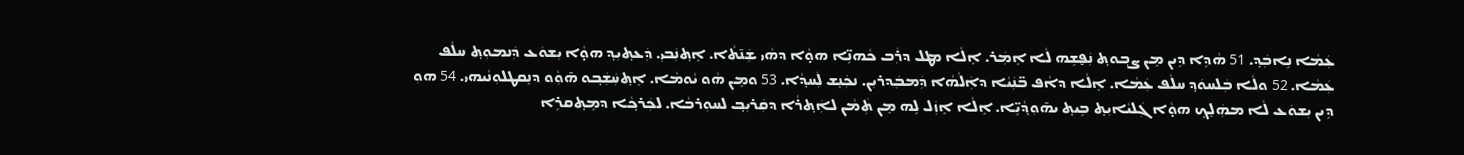ܥܲܡܵܐ ܢܹܐܒܲܕ݂. 51 ܗܵܕܹܐ ܕܹܝܢ ܡܸܢ ܨܒ݂ܘܬ݂ ܢܲܦ̮ܫܹܗ ܠܵܐ ܐܸܡܲܪ. ܐܸܠܵܐ ܡܛܠ ܕܪܲܒ ܟܵܗܢܹ̈ܐ ܗܘ̣ܵܐ ܕܗܵܝ ܫܲܢ̄ܬܵܐ. ܐܸܬ݂ܢܲܒܝܼ. ܕܲܥܬ݂ܝܼܕ݂ ܗܘ̣ܵܐ ܝܼܫܘܿܥ ܕܲܢܡܘܼܬ݂ ܚܠܵܦ ܥܲܡܵܐ. 52 ܘܠܵܐ ܒܲܠܚܘܿܕ݂ ܚܠܵܦ ܥܲܡܵܐ. ܐܸܠܵܐ ܕܐܵܦ ܒ̈ܢܲܝܵܐ ܕܐܲܠܵܗܵܐ ܕܲܡܒܲܕܪܝܼܢ. ܢܟܲܢܸܫ ܠܲܚܕ݂ܵܐ. 53 ܘܡܸܢ ܗܵܘ ܝܵܘܡܵܐ. ܐܸܬ݂ܚܲܫܲܒ݂ܘ ܗ̄ܘܼܵܘ ܕܢܸܩܛܠܘܼܢܵܝܗܝ. 54 ܗܘܼ ܕܹܝܢ ܝܼܫܘܿܥ ܠܵܐ ܡܗܲܠܸܟ݂ ܗܘ̣ܵܐ ܓܲܠܝܵܐܝܼܬ݂ ܒܹܝܬ݂ ܝܗ̄ܘܼܕ݂ܵܝܹ̈ܐ. ܐܸܠܵܐ ܐܸܙܲܠ ܠܹܗ ܡܸܢ ܬܲܡܵܢ ܠܐܲܬ݂ܪܵܐ ܕܩܲܪܝܼܒ݂ ܠܚܘܼܪܒܵܐ. ܠܟܲܪܟ݂ܵܐ ܕܡܸܬ݂ܩܪܹܐ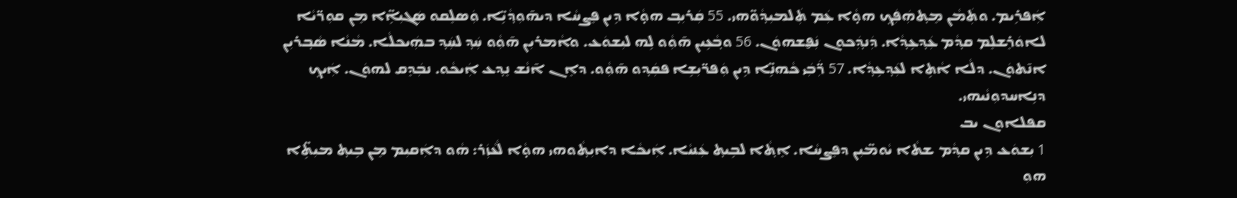ܐܲܦܪܹܝܡ. ܘܬܲܡܵܢ ܡܸܬ݂ܗܲܦܲܟ݂ ܗܘ̣ܵܐ ܥܲܡ ܬܲܠܡܝܼܕ݂ܵܘ̈ܗܝ. 55 ܩܲܪܝܼܒ݂ ܗܘ̣ܵܐ ܕܹܝܢ ܦܸܨܚܵܐ ܕܝܗ̄ܘܼܕ݂ܵܝܹ̈ܐ. ܘܲܣܠܸܩܘ ܣܲܓܝܼܐܹ̈ܐ ܡܸܢ ܩܘܼܪ̈ܝܵܐ ܠܐܘܿܪܸܫܠܸܡ ܩܕ݂ܵܡ ܥܲܕ݂ܥܹܕ݂ܵܐ. ܕܲܢܕ݂ܲܟܘܢ ܢܲܦ̮ܫܗܘܿܢ. 56 ܘܒ݂ܵܥܹܝܢ ܗ̄ܘܼܵܘ ܠܹܗ ܠܝܼܫܘܿܥ. ܘܐܵܡܪܝܼܢ ܗ̄ܘܼܵܘ ܚܲܕ݂ ܠܚܲܕ݂ ܒܗܲܝܟܠܵܐ. ܡܵܢܵܐ ܣܵܒ݂ܪܝܼܢ ܐܢ̄ܬܘܿܢ. ܕܠܵܐ ܐܵܬܹܐ ܠܥܲܕ݂ܥܹܕ݂ܵܐ. 57 ܪ̈ܲܒܲܝ ܟܵܗܢܹ̈ܐ ܕܹܝܢ ܘܲܦܪ̈ܝܼܫܹܐ ܦܩܲܕ݂ܘ ܗ̄ܘܼܵܘ. ܕܐܸܢ ܐ̄ܢܵܫ ܢܸܕ݂ܥ ܐܲܝܟܵܘ. ܢܒܲܕܸܩ ܠܗܘܿܢ. ܐܲܝܟ݂ ܕܢܹܐܚܕܘܼܢܵܝܗܝ.
ܩܦܠܐܘܢ ܝܒ
1 ܝܼܫܘܿܥ ܕܹܝܢ ܩܕ݂ܵܡ ܫܬܵܐ ܝܵܘܡ̈ܝܼܢ ܕܦܸܨܚܵܐ. ܐܸܬ݂ܵܐ ܠܒܹܝܬ݂ ܥܲܢܝܵܐ. ܐܲܝܟܵܐ ܕܐܝܼܬ݂ܵܘܗܝ ܗܘ̣ܵܐ ܠܵܥܵܙܲܪ: ܗܵܘ ܕܐܲܩܝܼܡ ܡܸܢ ܒܹܝܬ݂ ܡܝܼܬܹ̈ܐ ܗܘܼ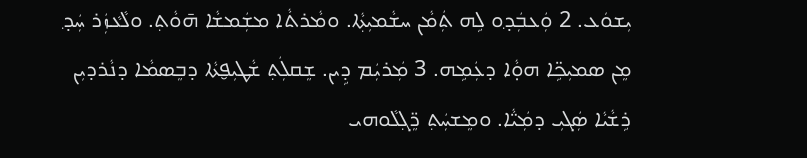ܝܼܫܘܿܥ. 2 ܘܲܥܒܲܕ݂ܘ ܠܹܗ ܬܲܡܵܢ ܚܫܵܡܝܼܬ݂ܵܐ. ܘܡܵܪܬܵܐ ܡܫܲܡܫܵܐ ܗ̄ܘܵܬ݂. ܘܠܵܥܵܙܲܪ ܚܲܕ݂ ܡܸܢ ܣܡܝܼܟܹ̈ܐ ܗܘ̣ܵܐ ܕܥܲܡܹܗ. 3 ܡܲܪܝܲܡ ܕܹܝܢ. ܫܸܩܠܲܬ݂ ܫܵܛܝܼܦ̮ܬܵܐ ܕܒܸܣܡܵܐ ܕܢܵܪܕܝܼܢ ܪܹܫܵܝܵܐ ܣܲܓܝܼ ܕܡܲܝ̈ܵܐ. ܘܡܸܫܚܲܬ݂ ܪܸ̈ܓ݂ܠܵܘܗܝ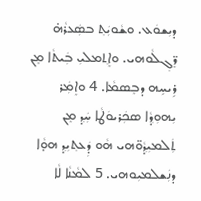ܕܝܼܫܘܿܥ. ܘܫܵܘܝܲܬ݂ ܒܣܲܥܪܵܗ̇ ܪܸ̈ܓ݂ܠܵܘܗܝ. ܘܐܸܬ݂ܡܠܝܼ ܒܲܝܬܵܐ ܡܸܢ ܪܹܝܚܹܗ ܕܒܸܣܡܵܐ. 4 ܘܐܸܡܲܪ ܝܼܗܘܼܕ݂ܵܐ ܣܟܲܪܝܘܿܛܵܐ ܚܲܕ݂ ܡܸܢ ܬܲܠܡܝܼܕ݂ܵܘ̈ܗܝ ܗܵܘ ܕܲܥܬ݂ܝܼܕ݂ ܗܘ̣ܵܐ ܕܢܲܫܠܡܝܼܘܗܝ. 5 ܠܡܵܢܵܐ ܠܵܐ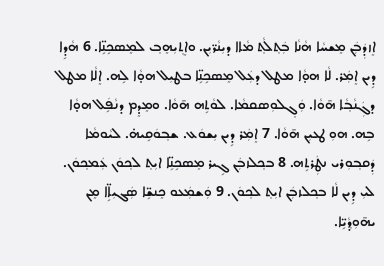ܐܸܙܕܲܒܲܢ ܡܸܫܚܵܐ ܗܵܢܵܐ ܒܲܬ݂ܠܵܬ݂ ܡܵܐܐ ܕܝܼܢܵܪ̈ܝܼܢ. ܘܐܸܬ݂ܝܼܗܸܒ݂ ܠܡܸܣܟܹܢܹ̈ܐ. 6 ܗܵܕܹܐ ܕܹܝܢ ܐܸܡܲܪ. ܠܵܐ ܗܘ̣ܵܐ ܡܛܠ ܕܥܲܠ ܡܸܣܟܹܢܹ̈ܐ ܒܛܝܼܠ ܗܘ̣ܵܐ ܠܹܗ. ܐܸܠܵܐ ܡܛܠ ܕܓܲܢܵܒ݂ܵܐ ܗ̄ܘܵܐ. ܘܲܓ݂ܠܘܼܣܩܡܵܐ. ܠܘܵܬܹܗ ܗ̄ܘܵܐ. ܘܡܸܕܸܡ ܕܢܵܦܹܿܠ ܗܘ̣ܵܐ ܒܹܗ. ܗܘܼ ܛܥܝܼܢ ܗ̄ܘܵܐ. 7 ܐܸܡܲܪ ܕܹܝܢ ܝܼܫܘܿܥ. ܫܒ݂ܘܿܩܹܝܗ̇. ܠܝܵܘܡܵܐ ܕܲܩܒ݂ܘܼܪܝ ܢܛܲܪܬܹܗ. 8 ܒܟ݂ܠܙܒܲܢ ܓܹܝܪ ܡܸܣܟܹܢܹ̈ܐ ܐܝܼܬ݂ ܠܟ݂ܘܿܢ ܥܲܡܟ݂ܘܿܢ. ܠܝܼ ܕܹܝܢ ܠܵܐ ܒܟ݂ܠܙܒܲܢ ܐܝܼܬ݂ ܠܟ݂ܘܿܢ. 9 ܘܲܫܡܲܥܘ ܟܸܢܫܹ̈ܐ ܣܲܓܝܼܐܹ̈ܐ ܡܸܢ ܝܗ̄ܘܼܕ݂ܵܝܹ̈ܐ.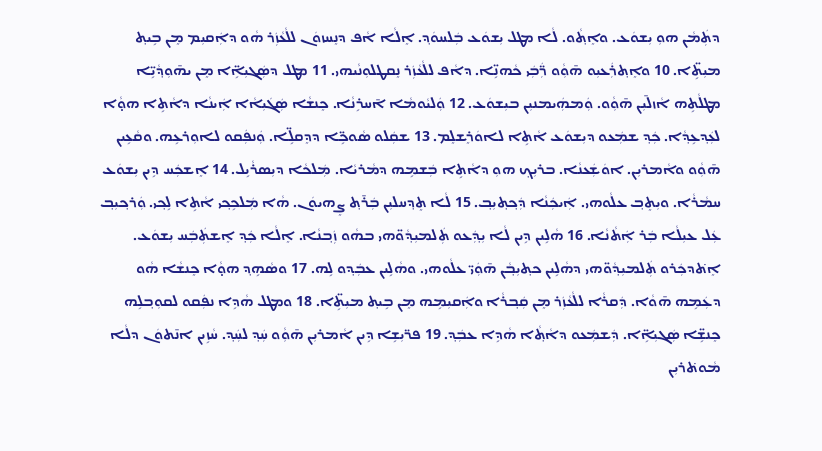ܕܬܲܡܵܢ ܗܘܼ ܝܼܫܘܿܥ. ܘܐܸܬ݂ܵܘ. ܠܵܐ ܡܛܠ ܝܼܫܘܿܥ ܒܲܠܚܘܿܕ݂. ܐܸܠܵܐ ܐܵܦ ܕܢܸܚܙܘܿܢ ܠܠܵܥܵܙܲܪ ܗܵܘ ܕܐܲܩܝܼܡ ܡܸܢ ܒܹܝܬ݂ ܡܝܼܬܹ̈ܐ. 10 ܘܐܸܬ݂ܪܲܥܝܼܘ ܗ̄ܘܼܵܘ ܪ̈ܲܒܲܝ ܟܵܗܢܹ̈ܐ. ܕܐܵܦ ܠܠܵܥܵܙܲܪ ܢܸܩܛܠܘܼܢܵܝܗܝ. 11 ܡܛܠ ܕܣܲܓܝܼܐܹ̈ܐ ܡܸܢ ܝܗ̄ܘܼܕ݂ܵܝܹ̈ܐ ܡܛܠܵܬܹܗ ܐܵܙܠ̄ܝܼܢ ܗ̄ܘܼܵܘ. ܘܲܡܗܲܝܡܢܝܼܢ ܒܝܼܫܘܿܥ. 12 ܘܲܠܝܵܘܡܵܐ ܐ̄ܚܪܹܢܵܐ. ܟܸܢܫܵܐ ܣܲܓܿܝܼܐܵܐ ܐܲܝܢܵܐ ܕܐܵܬܹܐ ܗܘ̣ܵܐ ܠܥܲܕ݂ܥܹܕ݂ܵܐ. ܟܲܕ݂ ܫܡܲܥܘ ܕܝܼܫܘܿܥ ܐܵܬܹܐ ܠܐܘܿܪܸܫܠܸܡ. 13 ܫܩܲܠܘ ܣܵܘܟܹ̈ܐ ܕܕܸܩܠܹ̈ܐ. ܘܲܢܦܲܩܘ ܠܐܘܼܪܥܹܗ. ܘܩܵܥܹܝܢ ܗ̄ܘܼܵܘ ܘܐܵܡܪܝܼܢ. ܐܘܿܫܲܥܢܵܐ. ܒܪܝܼܟ݂ ܗܘܼ ܕܐܵܬܹܐ ܒܲܫܡܹܗ ܕܡܵܪܝܵܐ. ܡܲܠܟܵܐ ܕܝܼܣܪܵܝܹܠ. 14 ܐܸܫܟܲܚ ܕܹܝܢ ܝܼܫܘܿܥ ܚܡܵܪܵܐ. ܘܝܼܬܸܒ݂ ܥܠܵܘܗܝ. ܐܲܝܟܲܢܵܐ ܕܲܟ݂ܬ݂ܝܼܒ݂. 15 ܠܵܐ ܬܸܕ݂ܚܠܝܼܢ ܒܲܪ̄ܬ݂ ܨܸܗܝܘܿܢ. ܗܵܐ ܡܲܠܟܹܟ݂ܝ ܐܵܬܹܐ ܠܹܟ݂ܝ. ܘܲܪܟ݂ܝܼܒ݂ ܥܲܠ ܥܝܼܠܵܐ ܒܲܪ ܐܲܬܵܢܵܐ. 16 ܗܵܠܹܝܢ ܕܹܝܢ ܠܵܐ ܝܼܕ݂ܲܥܘ ܬܲܠܡܝܼܕ݂ܵܘ̈ܗܝ ܒܗܵܘ ܙܲܒ݂ܢܵܐ. ܐܸܠܵܐ ܟܲܕ݂ ܐܸܫܬܲܒܲܚ ܝܼܫܘܿܥ. ܐܸܬ݁ܕܟܲܪܘ ܬܲܠܡܝܼܕ݂ܵܘ̈ܗܝ ܕܗܵܠܹܝܢ ܟܬ݂ܝܼܒ݂ܵܢ ܗ̄ܘܲܝ̈ ܥܠܵܘܗܝ. ܘܗܵܠܹܝܢ ܥܒܲܕ݂ܘ ܠܹܗ. 17 ܘܣܵܗܹܕ݂ ܗܘ̣ܵܐ ܟܸܢܫܵܐ ܗܵܘ ܕܥܲܡܹܗ ܗ̄ܘܵܐ. ܕܲܩܪܵܐ ܠܠܵܥܵܙܲܪ ܡܸܢ ܩܲܒ݂ܪܵܐ ܘܐܲܩܝܼܡܹܗ ܡܸܢ ܒܹܝܬ݂ ܡܝܼܬܹ̈ܐ. 18 ܘܡܛܠ ܗܵܕܹܐ ܢܦܲܩܘ ܠܩܘܼܒ݂ܠܹܗ ܟܸܢܫܹ̈ܐ ܣܲܓܝܼܐܹ̈ܐ. ܕܲܫܡܲܥܘ ܕܐܵܬ݂ܵܐ ܗܵܕܹܐ ܥܒܲܕ݂. 19 ܦܪ̈ܝܼܫܹܐ ܕܹܝܢ ܐܵܡܪܝܼܢ ܗ̄ܘܼܵܘ ܚܲܕ݂ ܠܚܲܕ݂. ܚܵܙܹܝܢ ܐܢ̄ܬܘܿܢ ܕܠܵܐ ܡܵܘܬ݁ܪܝܼܢ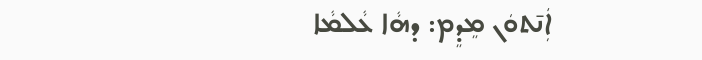ܐܲܢ̄ܬܘܿܢ ܡܸܕܸܡ: ܕܗܵܐ ܥܵܠܡܵܐ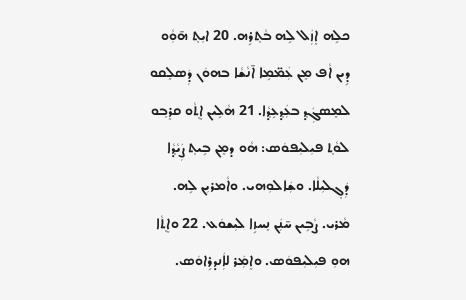ܟܠܹܗ ܐܸܙܲܠ ܠܹܗ ܒܵܬ݂ܪܹܗ. 20 ܐܝܼܬ݂ ܗ̄ܘܼܵܘ ܕܹܝܢ ܐܵܦ ܡܸܢ ܥܲܡ̈ܡܹܐ ܐ̄ܢܵܫܵܐ ܒܗܘܿܢ ܕܲܣܠܸܩܘ ܠܡܸܣܓܲܕ݂ ܒܥܲܕ݂ܥܹܕ݂ܵܐ. 21 ܗܵܠܹܝܢ ܐܸܬ݂ܵܘ ܩܪܸܒ݂ܘ ܠܘܵܬ݂ ܦܝܼܠܝܼܦܘܿܣ: ܗܵܘ ܕܡܸܢ ܒܹܝܬ݂ ܨܲܝܵܕ݂ܵܐ ܕܲܓ݂ܠܝܼܠܵܐ. ܘܫܲܐܠܘܼܗܝ. ܘܐܵܡܪܝܼܢ ܠܹܗ. ܡܵܪܝ. ܨܵܒܹܝܢ ܚ̄ܢܲܢ ܢܸܚܙܹܐ ܠܝܼܫܘܿܥ. 22 ܘܐܸܬ݂ܵܐ ܗܘܼ ܦܝܼܠܝܼܦܘܿܣ. ܘܐܸܡܲܪ ܠܐܲܢܕܪܹܐܘܿܣ.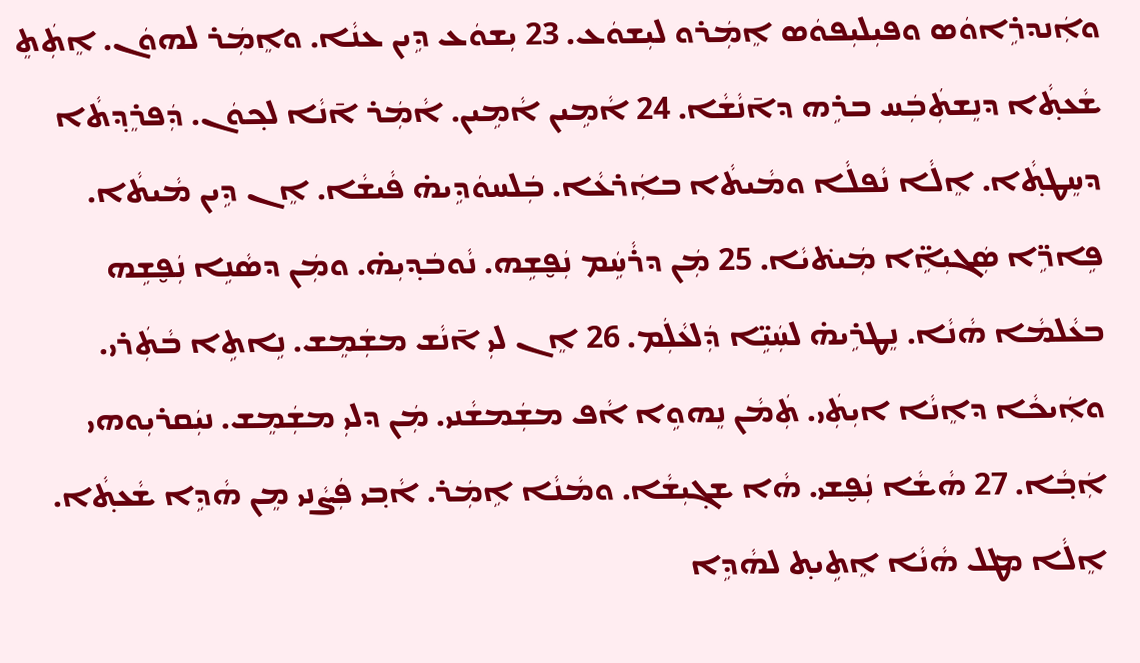ܘܐܲܢܕܪܹܐܘܿܣ ܘܦܝܼܠܝܼܦܘܿܣ ܐܸܡܲܪܘ ܠܝܼܫܘܿܥ. 23 ܝܼܫܘܿܥ ܕܹܝܢ ܥܢܵܐ. ܘܐܸܡܲܪ ܠܗܘܿܢ. ܐܸܬܲܬܸ ܫܵܥܬ݂ܵܐ ܕܢܸܫܬܲܒܲܚ ܒܪܹܗ ܕܐ̄ܢܵܫܵܐ. 24 ܐܵܡܹܝܢ ܐܵܡܹܝܢ. ܐܵܡܲܪ ܐ̄ܢܵܐ ܠܟ݂ܘܿܢ. ܕܲܦܪܸܕ݂ܬܵܐ ܕܚܸܛܬ݂ܵܐ. ܐܸܠܵܐ ܢܵܦܠܵܐ ܘܡܵܝܬܵܐ ܒܐܲܪܥܵܐ. ܒܲܠܚܘܿܕܹܝܗ̇ ܦܵܝܫܵܐ. ܐܸܢ ܕܹܝܢ ܡܵܝܬܵܐ. ܦܹܐܪܹ̈ܐ ܣܲܓܝܼܐܹ̈ܐ ܡܲܝܬ݁ܝܵܐ. 25 ܡܲܢ ܕܪܵܚܹܿܡ ܢܲܦ̮ܫܹܗ. ܢܵܘܒܿܕ݂ܝܼܗ̇. ܘܡܲܢ ܕܣܵܢܹܐ ܢܲܦ̮ܫܹܗ ܒܥܵܠܡܵܐ ܗܵܢܵܐ. ܢܸܛܪܹܝܗ̇ ܠܚܲܝܹ̈ܐ ܕܲܠܥܵܠܲܡ. 26 ܐܸܢ ܠܝܼ ܐ̄ܢܵܫ ܡܫܲܡܸܫ. ܢܹܐܬܹܐ ܒܵܬܲܪܝ. ܘܐܲܝܟܵܐ ܕܐܸܢܵܐ ܐܝܼܬܲܝ. ܬܲܡܵܢ ܢܸܗܘܹܐ ܐܵܦ ܡܫܲܡܫܵܢܝ. ܡܲܢ ܕܠܝܼ ܡܫܲܡܸܫ. ܢܝܲܩܪܝܼܘܗܝ ܐܲܒ݂ܵܐ. 27 ܗܵܫܵܐ ܢܲܦ̮ܫܝ. ܗܵܐ ܫܓ݂ܝܼܫܵܐ. ܘܡܵܢܵܐ ܐܹܡܲܪ. ܐܵܒ݂ܝ ܦܲܨܵܢܝ ܡܸܢ ܗܵܕܹܐ ܫܵܥܬ݂ܵܐ. ܐܸܠܵܐ ܡܛܠ ܗܵܢܵܐ ܐܸܬܹܝܬ݂ ܠܗܵܕܹܐ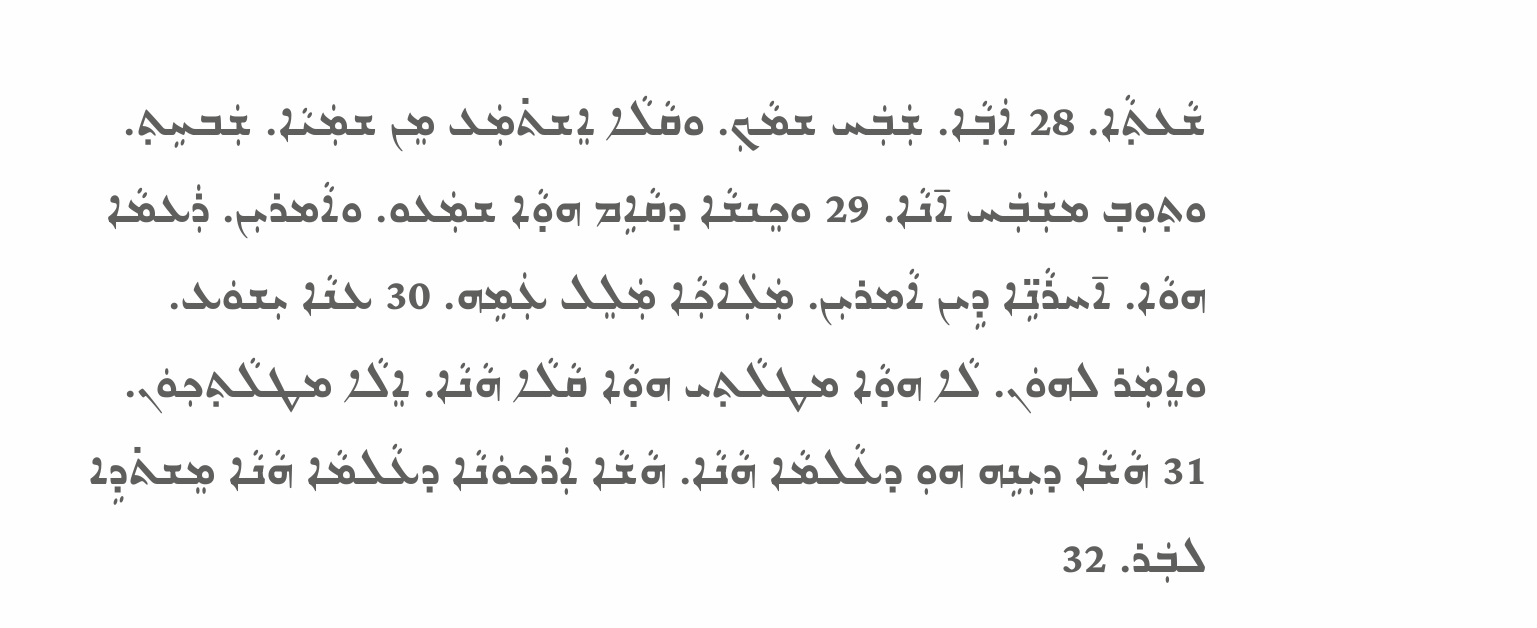ܫܵܥܬ݂ܵܐ. 28 ܐܲܒ݂ܵܐ. ܫܲܒܲܚ ܫܡܵܟ݂. ܘܩܵܠܵܐ ܐܸܫܬ݁ܡܲܥ ܡܸܢ ܫܡܲܝܵܐ. ܫܲܒܚܹܬ݂. ܘܬ݂ܘܼܒ݂ ܡܫܲܒܲܚ ܐ̄ܢܵܐ. 29 ܘܟܸܢܫܵܐ ܕܩܵܐܹܡ ܗܘ̣ܵܐ ܫܡܲܥܘ. ܘܐܵܡܪܝܼܢ. ܪܲܥܡܵܐ ܗܘܵܐ. ܐ̄ܚܪܵܢܹ̈ܐ ܕܹܝܢ ܐܵܡܪܝܼܢ. ܡܲܠܲܐܟ݂ܵܐ ܡܲܠܸܠ ܥܲܡܹܗ. 30 ܥܢܵܐ ܝܼܫܘܿܥ. ܘܐܸܡܲܪ ܠܗܘܿܢ. ܠܵܐ ܗܘ̣ܵܐ ܡܛܠܵܬ݂ܝ ܗܘ̣ܵܐ ܩܵܠܵܐ ܗܵܢܵܐ. ܐܸܠܵܐ ܡܛܠܵܬ݂ܟ݂ܘܿܢ. 31 ܗܵܫܵܐ ܕܝܼܢܹܗ ܗܘܼ ܕܥܵܠܡܵܐ ܗܵܢܵܐ. ܗܵܫܵܐ ܐܲܪܟܘܿܢܵܐ ܕܥܵܠܡܵܐ ܗܵܢܵܐ ܡܸܫܬ݁ܕܹܐ ܠܒܲܪ. 32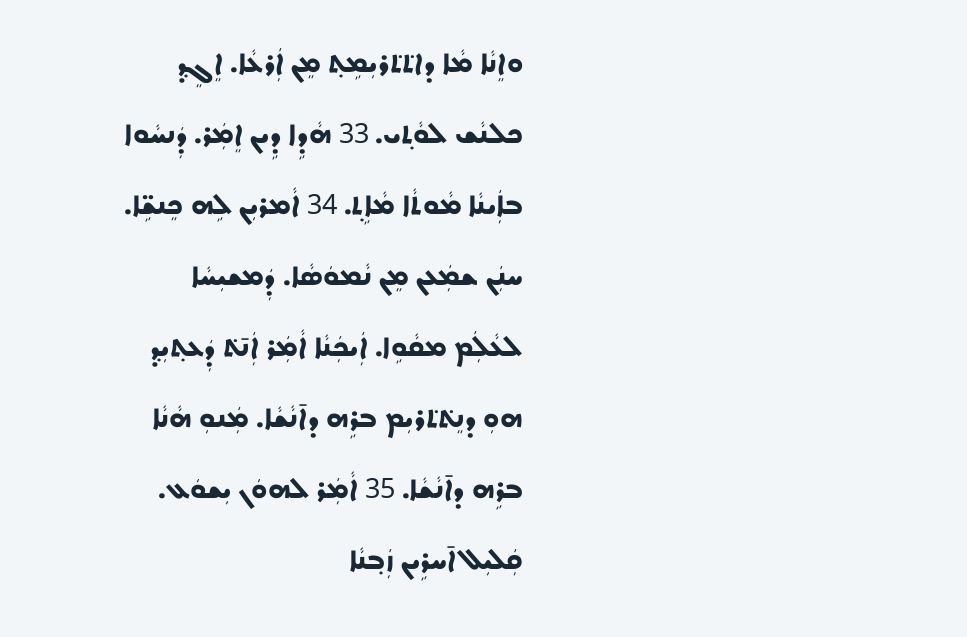ܘܐܸܢܵܐ ܡܵܐ ܕܐܬ݁ܬ݁ܪܝܼܡܹܬ݂ ܡܸܢ ܐܲܪܥܵܐ. ܐܸܓܸܕ݂ ܟܠܢܵܫ ܠܘܵܬ݂ܝ. 33 ܗܵܕܹܐ ܕܹܝܢ ܐܸܡܲܪ. ܕܲܢܚܵܘܐ ܒܐܲܝܢܵܐ ܡܵܘܬܵܐ ܡܵܐܹܬ݂. 34 ܐܵܡܪܝܼܢ ܠܹܗ ܟܸܢܫܹ̈ܐ. ܚܢܲܢ ܫܡܲܥܢ ܡܸܢ ܢܵܡܘܿܣܵܐ. ܕܲܡܫܝܼܚܵܐ ܠܥܵܠܲܡ ܡܩܵܘܹܐ. ܐܲܝܟܲܢܵܐ ܐܵܡܲܪ ܐܲܢ̄ܬ݁ ܕܲܥܬ݂ܝܼܕ݂ ܗܘܼ ܕܢܸܬ݁ܬ݁ܪܝܼܡ ܒܪܹܗ ܕܐ̄ܢܵܫܵܐ. ܡܲܢܘܼ ܗܵܢܵܐ ܒܪܹܗ ܕܐ̄ܢܵܫܵܐ. 35 ܐܵܡܲܪ ܠܗܘܿܢ ܝܼܫܘܿܥ. ܩܲܠܝܼܠ ܐ̄ܚܪܹܝܢ ܙܲܒ݂ܢܵܐ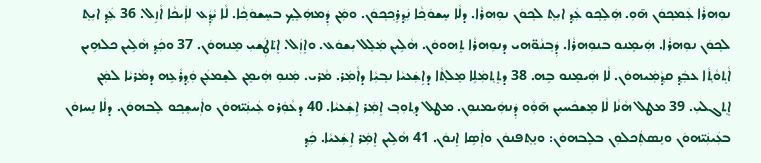ܢܘܼܗܪܵܐ ܥܲܡܟ݂ܘܿܢ ܗ̄ܘܼ. ܗܲܠܸܟ݂ܘ ܥܲܕ݂ ܐܝܼܬ݂ ܠܟ݂ܘܿܢ ܢܘܼܗܪܵܐ. ܕܠܵܐ ܚܸܫܘܿܟ݂ܵܐ ܢܲܕ݂ܪܸܟ݂ܟ݂ܘܿܢ. ܘܡܲܢ ܕܲܡܗܲܠܸܟ݂ ܒܚܸܫܘܿܟ݂ܵܐ. ܠܵܐ ܝܵܕ݂ܲܥ ܠܐܲܝܟܵܐ ܐܵܙܹܠ. 36 ܥܲܕ݂ ܐܝܼܬ݂ ܠܟ݂ܘܿܢ ܢܘܼܗܪܵܐ. ܗܲܝܡܸܢܘ ܒܢܘܼܗܪܵܐ. ܕܲܒ݂ܢܵܘ̈ܗܝ ܕܢܘܼܗܪܵܐ ܬܸܗܘܘܿܢ. ܗܵܠܹܝܢ ܡܲܠܸܠ ܝܼܫܘܿܥ. ܘܐܸܙܲܠ. ܐܸܬ݁ܛܲܫܝܼ ܡܸܢܗܘܿܢ. 37 ܘܟܲܕ݂ ܗܵܠܹܝܢ ܟܠܗܹܝܢ ܐܵܬ݂ܘܵܬ݂ܵܐ ܥܒܲܕ݂ ܩܕ݂ܵܡܲܝܗܘܿܢ. ܠܵܐ ܗܲܝܡܸܢܘ ܒܹܗ. 38 ܕܬܸܬ݂ܡܲܠܹܐ ܡܸܠܬ݂ܵܐ ܕܐܹܫܲܥܝܵܐ ܢܒ݂ܝܼܵܐ ܕܐܵܡܲܪ. ܡܵܪܝ. ܡܲܢܘܼ ܗܲܝܡܸܢ ܠܫܸܡܥܲܢ ܘܲܕ݂ܪܵܥܹܗ ܕܡܵܪܝܵܐ ܠܡܲܢ ܐܸܬ݂ܓܠܝܼ. 39 ܡܛܠ ܗܵܢܵܐ ܠܵܐ ܡܸܫܟܿܚܝܼܢ ܗ̄ܘܼܵܘ ܕܲܢܗܲܝܡܢܘܼܢ. ܡܛܠ ܕܬ݂ܘܼܒ݂ ܐܸܡܲܪ ܐܹܫܲܥܝܵܐ. 40 ܕܥܵܘܲܪܘ ܥܲܝܢܲܝ̈ܗܘܿܢ ܘܐܲܚܫܸܟ݂ܘ ܠܸܒܗܘܿܢ. ܕܠܵܐ ܢܸܚܙܘܿܢ ܒܥܲܝܢܲܝ̈ܗܘܿܢ ܘܢܸܣܬܲܟܠܘܼܢ ܒܠܸܒܗܘܿܢ: ܘܢܸܬ݂ܦܢܘܿܢ ܘܐܲܣܹܐ ܐܸܢܘܿܢ. 41 ܗܵܠܹܝܢ ܐܸܡܲܪ ܐܹܫܲܥܝܵܐ. ܟܲܕ݂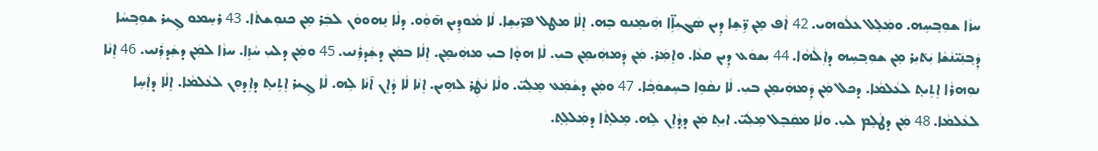ܚܙܵܐ ܫܘܼܒ݂ܚܹܗ. ܘܡܲܠܸܠ ܥܠܵܘܗܝ. 42 ܐܵܦ ܡܸܢ ܪܹ̈ܫܹܐ ܕܹܝܢ ܣܲܓܝܼܐܹ̈ܐ ܗܲܝܡܸܢܘ ܒܹܗ. ܐܸܠܵܐ ܡܛܠ ܦܪ̈ܝܼܫܹܐ. ܠܵܐ ܡܵܘܕܹܝܢ ܗ̄ܘܼܵܘ. ܕܠܵܐ ܢܸܗܘܘܿܢ ܠܒܲܪ ܡܸܢ ܟܢܘܼܫܬܵܐ. 43 ܪܚܸܡܘ ܓܹܝܪ ܫܘܼܒ݂ܚܵܐ ܕܲܒ݂ܢܲܝ̈ܢܵܫܵܐ ܝܲܬ݁ܝܼܪ ܡܸܢ ܫܘܼܒ݂ܚܹܗ ܕܐܲܠܵܗܵܐ. 44 ܝܼܫܘܿܥ ܕܹܝܢ ܩܥܵܐ. ܘܐܸܡܲܪ. ܡܲܢ ܕܲܡܗܲܝܡܸܢ ܒܝܼ. ܠܵܐ ܗܘ̣ܵܐ ܒܝܼ ܡܗܲܝܡܸܢ. ܐܸܠܵܐ ܒܡܲܢ ܕܫܲܕܪܲܢܝ. 45 ܘܡܲܢ ܕܠܝܼ ܚܵܙܹܐ. ܚܙܵܐ ܠܡܲܢ ܕܫܲܕܪܲܢܝ. 46 ܐܸܢܵܐ ܢܘܼܗܪܵܐ ܐܸܬܹܝܬ݂ ܠܥܵܠܡܵܐ. ܕܟܠ ܡܲܢ ܕܲܡܗܲܝܡܸܢ ܒܝܼ. ܠܵܐ ܢܩܵܘܹܐ ܒܚܸܫܘܿܟ݂ܵܐ. 47 ܘܡܲܢ ܕܫܵܡܲܥ ܡܸܠܲܝ̈. ܘܠܵܐ ܢܵܛܲܪ ܠܗܹܝܢ. ܐܸܢܵܐ ܠܵܐ ܕܵܐܹܢ ܐ̄ܢܵܐ ܠܹܗ. ܠܵܐ ܓܹܝܪ ܐܸܬܹܝܬ݂ ܕܐܹܕܘܼܢ ܠܥܵܠܡܵܐ. ܐܸܠܵܐ ܕܐܲܚܹܐ ܠܥܵܠܡܵܐ. 48 ܡܲܢ ܕܛܵܠܸܡ ܠܝܼ. ܘܠܵܐ ܡܩܲܒܸܠ ܡܸܠܲܝ̈. ܐܝܼܬ݂ ܡܲܢ ܕܕ݂ܵܐܹܢ ܠܹܗ. ܡܸܠܬ݂ܵܐ ܕܡܲܠܠܹܬ݂.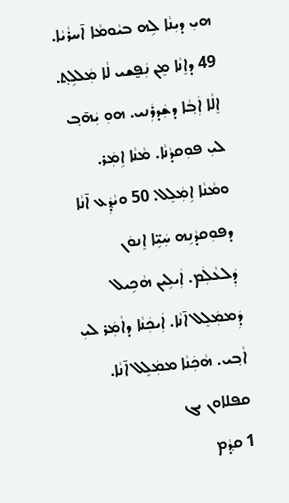ܗܝܼ ܕܝܼܢܵܐ ܠܹܗ ܒܝܵܘܡܵܐ ܐ̄ܚܪܵܝܵܐ. 49 ܕܐܸܢܵܐ ܡܸܢ ܢܲܦ̮ܫܝ ܠܵܐ ܡܲܠܠܹܬ݂. ܐܸܠܵܐ ܐܲܒ݂ܵܐ ܕܫܲܕܪܲܢܝ. ܗܘܼ ܝܲܗ̄ܒ݂ ܠܝܼ ܦܘܼܩܕܵܢܵܐ. ܡܵܢܵܐ ܐܹܡܲܪ. ܘܡܵܢܵܐ ܐܹܡܲܠܸܠ. 50 ܘܝܵܕ݂ܲܥ ܐ̄ܢܵܐ ܕܦܘܼܩܕܵܢܹܗ ܚܲܝܹ̈ܐ ܐܸܢܘܿܢ ܕܲܠܥܵܠܲܡ. ܐܲܝܠܹܝܢ ܗܵܟܹܝܠ ܕܲܡܡܲܠܸܠ ܐ̄ܢܵܐ. ܐܲܝܟܲܢܵܐ ܕܐܵܡܲܪ ܠܝܼ ܐܵܒ݂ܝ. ܗܵܟܲܢܵܐ ܡܡܲܠܸܠ ܐ̄ܢܵܐ.
ܩܦܠܐܘܢ ܝܓ
1 ܩܕ݂ܵܡ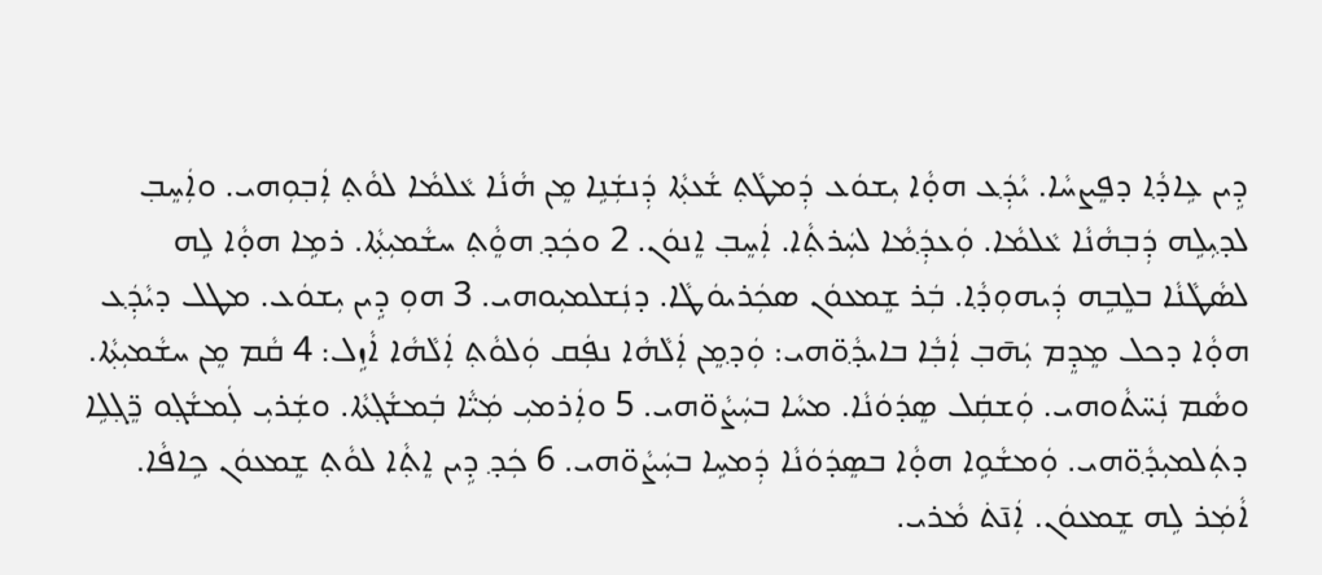ܕܹܝܢ ܥܹܐܕ݂ܵܐ ܕܦܸܨܚܵܐ. ܝܵܕ݂ܲܥ ܗܘ̣ܵܐ ܝܼܫܘܿܥ ܕܲܡܛܵܬ݂ ܫܵܥܬ݂ܵܐ ܕܲܢܫܲܢܹܐ ܡܸܢ ܗܵܢܵܐ ܥܵܠܡܵܐ ܠܘܵܬ݂ ܐܲܒ݂ܘܼܗܝ. ܘܐܲܚܸܒ݂ ܠܕ݂ܝܼܠܹܗ ܕܲܒ݂ܗܵܢܵܐ ܥܵܠܡܵܐ. ܘܲܥܕ݂ܲܡܵܐ ܠܚܲܪܬ݂ܵܐ. ܐܲܚܸܒ݂ ܐܸܢܘܿܢ. 2 ܘܟܲܕ݂ ܗܘܸܵܬ݂ ܚܫܵܡܝܼܬ݂ܵܐ. ܪܡܹܐ ܗܘ̣ܵܐ ܠܹܗ ܠܣܵܛܵܢܵܐ ܒܠܸܒܹܗ ܕܲܝܗܘܼܕ݂ܵܐ. ܒܲܪ ܫܸܡܥܘܿܢ ܣܟܲܪܝܘܿܛܵܐ. ܕܢܲܫܠܡܝܼܘܗܝ. 3 ܗܘܼ ܕܹܝܢ ܝܼܫܘܿܥ. ܡܛܠ ܕܝܵܕ݂ܲܥ ܗܘ̣ܵܐ ܕܟܠ ܡܸܕܸܡ ܝܲܗ̄ܒ݂ ܐܲܒ݂ܵܐ ܒܐܝܕ݂ܵܘ̈ܗܝ: ܘܲܕ݂ܡܸܢ ܐܲܠܵܗܵܐ ܢܦܲܩ ܘܲܠܘܵܬ݂ ܐܲܠܵܗܵܐ ܐܵܙܹܠ: 4 ܩܵܡ ܡܸܢ ܚܫܵܡܝܼܬ݂ܵܐ. ܘܣܵܡ ܢܲܚ̈ܬܵܘܗܝ. ܘܲܫܩܲܠ ܣܸܕܿܘܿܢܵܐ. ܡܚܵܐ ܒܚܲܨܵܘ̈ܗܝ. 5 ܘܐܲܪܡܝܼ ܡܲܝ̈ܵܐ ܒܲܡܫܵܓ݂ܬܵܐ. ܘܫܲܪܝܼ ܠܲܡܫܵܓ݂ܘ ܪܸ̈ܓ݂ܠܹܐ ܕܬܲܠܡܝܼܕ݂ܵܘ̈ܗܝ. ܘܲܡܫܵܘܹܐ ܗܘ̣ܵܐ ܒܣܸܕܿܘܿܢܵܐ ܕܲܡܚܹܐ ܒܚܲܨܵܘ̈ܗܝ. 6 ܟܲܕ݂ ܕܹܝܢ ܐܸܬ݂ܵܐ ܠܘܵܬ݂ ܫܸܡܥܘܿܢ ܟܹܐܦܵܐ. ܐܵܡܲܪ ܠܹܗ ܫܸܡܥܘܿܢ. ܐܲܢ̄ܬ݁ ܡܵܪܝ.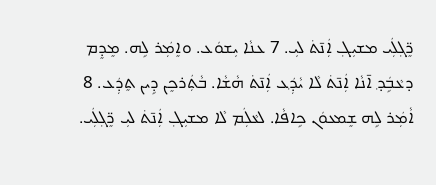ܪܸ̈ܓ݂ܠܲܝ ܡܫܝܼܓ݂ ܐܲܢ̄ܬ݁ ܠܝܼ. 7 ܥܢܵܐ ܝܼܫܘܿܥ. ܘܐܸܡܲܪ ܠܹܗ. ܡܸܕܸܡ ܕܥܵܒܹܿܕ݂ ܐ̄ܢܵܐ ܐܲܢ̄ܬ݁ ܠܵܐ ܝܵܕ݂ܲܥ ܐܲܢ̄ܬ݁ ܗܵܫܵܐ. ܒܵܬܲܪܟܸܢ ܕܹܝܢ ܬܸܕܲܥ. 8 ܐܵܡܲܪ ܠܹܗ ܫܸܡܥܘܿܢ ܟܹܐܦܵܐ. ܠܥܵܠܲܡ ܠܵܐ ܡܫܝܼܓ݂ ܐܲܢ̄ܬ݁ ܠܝܼ ܪܸ̈ܓ݂ܠܲܝ.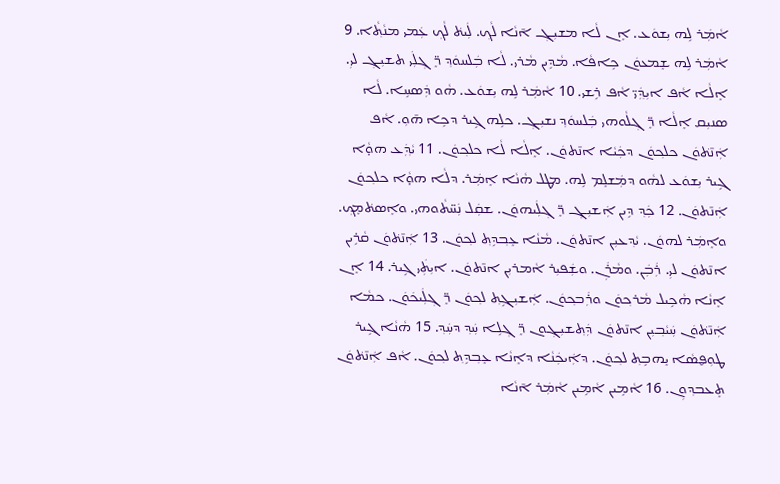ܐܵܡܲܪ ܠܹܗ ܝܼܫܘܿܥ. ܐܸܢ ܠܵܐ ܡܫܝܼܓ݂ ܐ̄ܢܵܐ ܠܵܟ݂. ܠܲܝܬ݁ ܠܵܟ݂ ܥܲܡܝ ܡܢܵܬ݂ܵܐ. 9 ܐܵܡܲܪ ܠܹܗ ܫܸܡܥܘܿܢ ܟܹܐܦܵܐ. ܡܵܕܹܝܢ ܡܵܪܝ. ܠܵܐ ܒܲܠܚܘܿܕ݂ ܪܸ̈ܓ݂ܠܲܝ ܬܫܝܼܓ݂ ܠܝܼ. ܐܸܠܵܐ ܐܵܦ ܐܝܼܕ݂ܲܝ̈ ܐܵܦ ܪܹܫܝ. 10 ܐܵܡܲܪ ܠܹܗ ܝܼܫܘܿܥ. ܗܵܘ ܕܲܣܚܹܐ. ܠܵܐ ܣܢܝܼܩ ܐܸܠܵܐ ܪܸ̈ܓ݂ܠܵܘܗܝ ܒܲܠܚܘܿܕ݂ ܢܫܝܼܓ݂. ܟܠܹܗ ܓܹܝܪ ܕܟܹܐ ܗ̄ܘܼ. ܐܵܦ ܐܲܢ̄ܬ݁ܘܿܢ ܟܠܟ݂ܘܿܢ ܕܟܲܝܵܐ ܐܢ̄ܬܘܿܢ. ܐܸܠܵܐ ܠܵܐ ܟܠܟ݂ܘܿܢ. 11 ܝܵܕ݂ܲܥ ܗܘ̣ܵܐ ܓܹܝܪ ܝܼܫܘܿܥ ܠܗܵܘ ܕܡܲܫܠܸܡ ܠܹܗ. ܡܛܠ ܗܵܢܵܐ ܐܸܡܲܪ. ܕܠܵܐ ܗܘ̣ܵܐ ܟܠܟ݂ܘܿܢ ܐܲܢ̄ܬܘܿܢ. 12 ܟܲܕ݂ ܕܹܝܢ ܐܲܫܝܼܓ݂ ܪܸ̈ܓ݂ܠܲܝܗܘܿܢ. ܫܩܲܠ ܢܲܚ̈ܬܵܘܗܝ. ܘܐܸܣܬ݁ܡܸܟ݂. ܘܐܸܡܲܪ ܠܗܘܿܢ. ܝܵܕ݂ܥܝܼܢ ܐܢ̄ܬܘܿܢ. ܡܵܢܵܐ ܥܸܒ݂ܕܹܬ݂ ܠܟ݂ܘܿܢ. 13 ܐܲܢ̄ܬ݁ܘܿܢ ܩܵܪܹܝܢ ܐܢ̄ܬܘܿܢ ܠܝܼ. ܪܲܒܲܢ. ܘܡܵܪܲܢ. ܘܫܲܦܝܼܪ ܐܵܡܪܝܼܢ ܐܢ̄ܬܘܿܢ. ܐܝܼܬܲܝ ܓܹܝܪ. 14 ܐܸܢ ܐܸܢܵܐ ܗܵܟܹܝܠ ܡܵܪܟ݂ܘܿܢ ܘܪܲܒܟ݂ܘܿܢ. ܐܲܫܝܼܓܹܬ݂ ܠܟ݂ܘܿܢ ܪܸ̈ܓ݂ܠܲܝܟܿܘܿܢ. ܟܡܵܐ ܐܲܢ̄ܬ݁ܘܿܢ ܚܲܝܵܒ݂ܝܼܢ ܐܢ̄ܬܘܿܢ ܕܲܬ݂ܫܝܼܓ݂ܘܢ ܪܸ̈ܓ݂ܠܹܐ ܚܲܕ݂ ܕܚܲܕ݂. 15 ܗܵܢܵܐ ܓܹܝܪ ܛܘܼܦ̮ܣܵܐ ܝܸܗܒܹܬ݂ ܠܟ݂ܘܿܢ. ܕܐܲܝܟܲܢܵܐ ܕܐܸܢܵܐ ܥܸܒ݂ܕܹܬ݂ ܠܟ݂ܘܿܢ. ܐܵܦ ܐܲܢ̄ܬ݁ܘܿܢ ܬܸܥܒܕ݂ܘܼܢ. 16 ܐܵܡܹܝܢ ܐܵܡܹܝܢ ܐܵܡܲܪ ܐ̄ܢܵܐ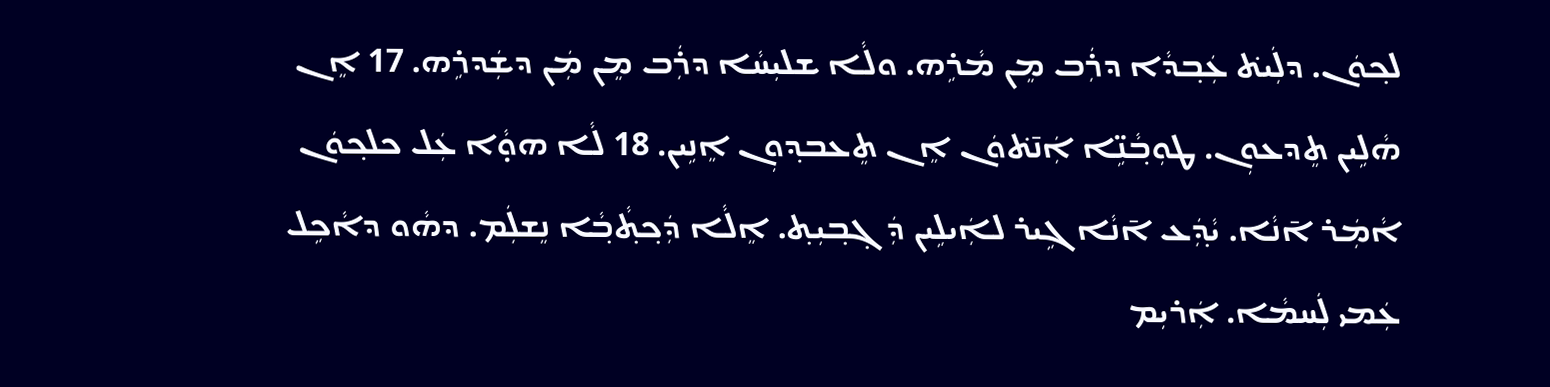ܠܟ݂ܘܿܢ. ܕܠܲܝܬ݁ ܥܲܒ݂ܕܵܐ ܕܪܲܒ ܡܸܢ ܡܵܪܹܗ. ܘܠܵܐ ܫܠܝܼܚܵܐ ܕܪܲܒ ܡܸܢ ܡܲܢ ܕܫܲܕܪܹܗ. 17 ܐܸܢ ܗܵܠܹܝܢ ܬܸܕܥܘܼܢ. ܛܘܼܒ݂ܵܢܹ̈ܐ ܐܲܢ̄ܬ݁ܘܿܢ ܐܸܢ ܬܸܥܒܕ݂ܘܼܢ ܐܸܢܹܝܢ. 18 ܠܵܐ ܗܘ̣ܵܐ ܥܲܠ ܟܠܟ݂ܘܿܢ ܐܵܡܲܪ ܐ̄ܢܵܐ. ܝܵܕ݂ܲܥ ܐ̄ܢܵܐ ܓܹܝܪ ܠܐܲܝܠܹܝܢ ܕܲܓ݂ܒ݂ܝܼܬ݂. ܐܸܠܵܐ ܕܲܟ݂ܬ݂ܵܒ݂ܵܐ ܢܸܫܠܲܡ. ܕܗܵܘ ܕܐܵܟܹܠ ܥܲܡܝ ܠܲܚܡܵܐ. ܐܲܪܝܼܡ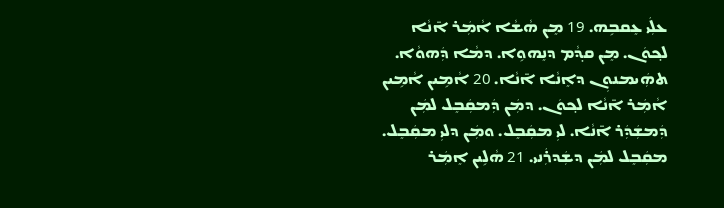ܥܠܲܝ ܥܸܩܒܹܗ. 19 ܡܸܢ ܗܵܫܵܐ ܐܵܡܲܪ ܐ̄ܢܵܐ ܠܟ݂ܘܿܢ. ܡܸܢ ܩܕ݂ܵܡ ܕܢܸܗܘܹܐ. ܕܡܵܐ ܕܲܗܘܵܐ. ܬܗܲܝܡܢܘܼܢ ܕܐܸܢܵܐ ܐ̄ܢܵܐ. 20 ܐܵܡܹܝܢ ܐܵܡܹܝܢ ܐܵܡܲܪ ܐ̄ܢܵܐ ܠܟ݂ܘܿܢ. ܕܡܲܢ ܕܲܡܩܲܒܸܠ ܠܡܲܢ ܕܲܡܫܲܕܲܪ ܐ̄ܢܵܐ. ܠܝܼ ܡܩܲܒܸܠ. ܘܡܲܢ ܕܠܝܼ ܡܩܲܒܸܠ. ܡܩܲܒܸܠ ܠܡܲܢ ܕܫܲܕܪܲܢܝ. 21 ܗܵܠܹܝܢ ܐܸܡܲܪ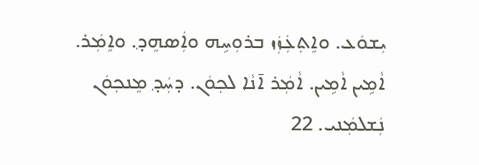ܝܼܫܘܿܥ. ܘܐܸܬ݂ܥܲܙܲܙ ܒܪܘܼܚܹܗ ܘܐܲܣܗܸܕ݂. ܘܐܸܡܲܪ. ܐܵܡܹܝܢ ܐܵܡܹܝܢ. ܐܵܡܲܪ ܐ̄ܢܵܐ ܠܟ݂ܘܿܢ. ܕܚܲܕ݂ ܡܸܢܟ݂ܘܿܢ ܢܲܫܠܡܲܢܝ. 22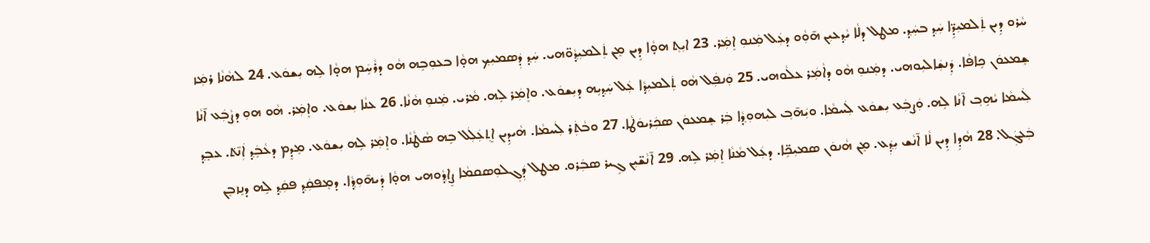ܚܵܪܘ ܕܹܝܢ ܬܲܠܡܝܼܕܹ̈ܐ ܚܲܕ݂ ܒܚܲܕ݂. ܡܛܠ ܕܠܵܐ ܝܵܕ݂ܥܝܼܢ ܗ̄ܘܼܵܘ ܕܥܲܠ ܡܲܢܘܼ ܐܸܡܲܪ. 23 ܐܝܼܬ݂ ܗܘ̣ܵܐ ܕܹܝܢ ܡܸܢ ܬܲܠܡܝܼܕ݂ܵܘ̈ܗܝ. ܚܲܕ݂ ܕܲܣܡܝܼܟ݂ ܗܘ̣ܵܐ ܒܥܘܼܒܹܗ ܗܵܘ ܕܪܵܚܹܿܡ ܗܘ̣ܵܐ ܠܹܗ ܝܼܫܘܿܥ. 24 ܠܗܵܢܵܐ ܪܡܲܙ ܫܸܡܥܘܿܢ ܟܹܐܦܵܐ. ܕܲܢܫܲܐܠܝܼܘܗܝ. ܕܡܲܢܘܼ ܗܵܘ ܕܐܵܡܲܪ ܥܠܵܘܗܝ. 25 ܘܲܢܦܲܠ ܗܵܘ ܬܲܠܡܝܼܕ݂ܵܐ ܥܲܠ ܚܲܕ݂ܝܹܗ ܕܝܼܫܘܿܥ. ܘܐܸܡܲܪ ܠܹܗ. ܡܵܪܝ. ܡܲܢܘܼ ܗܵܢܵܐ. 26 ܥܢܵܐ ܝܼܫܘܿܥ. ܘܐܸܡܲܪ. ܗܵܘ ܗܘܼ ܕܨܵܒܲܥ ܐ̄ܢܵܐ ܠܲܚܡܵܐ ܝܵܗܹܒ݂ ܐ̄ܢܵܐ ܠܹܗ. ܘܲܨܒܲܥ ܝܼܫܘܿܥ ܠܲܚܡܵܐ. ܘܝܲܗ̄ܒ݂ ܠܝܼܗܘܼܕ݂ܵܐ ܒܲܪ ܫܸܡܥܘܿܢ ܣܟܲܪܝܘܿܛܵܐ. 27 ܘܒܵܬܲܪ ܠܲܚܡܵܐ. ܗܵܝܕܹܝܢ ܐܸܬ݂ܥܲܠܲܠ ܒܹܗ ܣܵܛܵܢܵܐ. ܘܐܸܡܲܪ ܠܹܗ ܝܼܫܘܿܥ. ܡܸܕܸܡ ܕܥܵܒܹܿܕ݂ ܐܲܢ̄ܬ݁. ܥܒܸܕ݂ ܒܲܥܓܲܠ. 28 ܗܵܕܹܐ ܕܹܝܢ ܠܵܐ ܐ̄ܢܵܫ ܝܼܕ݂ܲܥ. ܡܸܢ ܗܵܢܘܿܢ ܣܡܝܼܟܹ̈ܐ. ܕܥܲܠ ܡܵܢܵܐ ܐܸܡܲܪ ܠܹܗ. 29 ܐ̄ܢܵܫ̈ܝܼܢ ܓܹܝܪ ܣܒܲܪܘ. ܡܛܠ ܕܲܓ݂ܠܘܼܣܩܡܵܐ ܨܸܐܕ݂ܵܘܗܝ ܗܘ̣ܵܐ ܕܲܝܗ̄ܘܼܕ݂ܵܐ. ܕܡܸܦܩܲܕ݂ ܦܩܲܕ݂ ܠܹܗ ܕܢܸܙܒܸܢ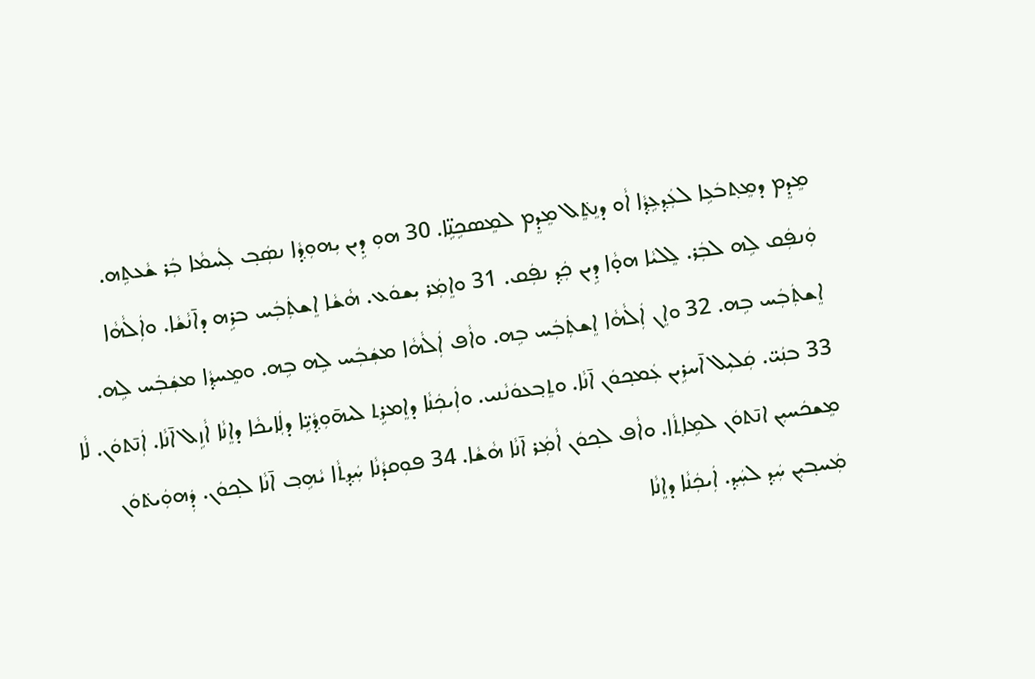ܡܸܕܸܡ ܕܡܸܬ݂ܒܿܥܹܐ ܠܥܲܕ݂ܥܹܕ݂ܵܐ ܐܵܘ ܕܢܸܬܸ݁ܠ ܡܸܕܸܡ ܠܡܸܣܟܹܢܹ̈ܐ. 30 ܗܘܼ ܕܹܝܢ ܝܼܗܘܼܕ݂ܵܐ ܢܣܲܒ݂ ܠܲܚܡܵܐ ܒܲܪ ܫܵܥܬܹܗ. ܘܲܢܦܲܩ ܠܹܗ ܠܒܲܪ. ܠܸܠܝܵܐ ܗܘ̣ܵܐ ܕܹܝܢ ܟܲܕ݂ ܢܦܲܩ. 31 ܘܐܸܡܲܪ ܝܼܫܘܿܥ. ܗܵܫܵܐ ܐܸܫܬܲܒܲܚ ܒܪܹܗ ܕܐ̄ܢܵܫܵܐ. ܘܐܲܠܵܗܵܐ ܐܸܫܬܲܒܲܚ ܒܹܗ. 32 ܘܐܸܢ ܐܲܠܵܗܵܐ ܐܸܫܬܲܒܲܚ ܒܹܗ. ܘܐܵܦ ܐܲܠܵܗܵܐ ܡܫܲܒܲܚ ܠܹܗ ܒܹܗ. ܘܡܸܚܕ݂ܵܐ ܡܫܲܒܲܚ ܠܹܗ. 33 ܒܢܲܝ̈. ܩܲܠܝܼܠ ܐ̄ܚܪܹܝܢ ܥܲܡܟ݂ܘܿܢ ܐ̄ܢܵܐ. ܘܬܸܒ݂ܥܘܿܢܵܢܝ. ܘܐܲܝܟܲܢܵܐ ܕܐܸܡܪܹܬ݂ ܠܝܗ̄ܘܼܕ݂ܵܝܹ̈ܐ ܕܠܲܐܝܟܵܐ ܕܐܸܢܵܐ ܐܵܙܹܠ ܐ̄ܢܵܐ. ܐܲܢ̄ܬܘܿܢ. ܠܵܐ ܡܸܫܟܿܚܝܼܢ ܐܢ̄ܬܘܿܢ ܠܡܹܐܬ݂ܵܐ. ܘܐܵܦ ܠܟ݂ܘܿܢ ܐܵܡܲܪ ܐ̄ܢܵܐ ܗܵܫܵܐ. 34 ܦܘܼܩܕܵܢܵܐ ܚܲܕ݂ܬ݂ܵܐ ܝܵܗܹܒ݂ ܐ̄ܢܵܐ ܠܟ݂ܘܿܢ. ܕܲܗܘܲܝܬ݁ܘܿܢ ܡܲܚܒ݂ܝܼܢ ܚܲܕ݂ ܠܚܲܕ݂. ܐܲܝܟܲܢܵܐ ܕܐܸܢܵܐ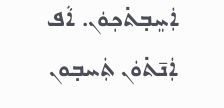ܐܲܚܸܒ݂ܬ݁ܟ݂ܘܿܢ. ܐܵܦ ܐܲܢ̄ܬ݁ܘܿܢ ܬܲܚܒ݂ܘܢ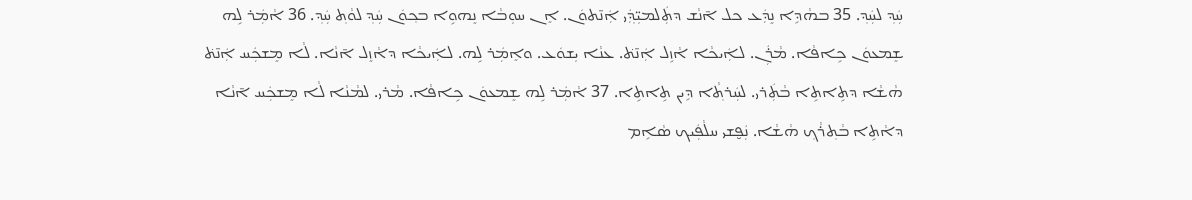ܚܲܕ݂ ܠܚܲܕ݂. 35 ܒܗܵܕܹܐ ܢܸܕܲܥ ܟܠ ܐ̄ܢܵܫ ܕܬܲܠܡܝܼ̈ܕ݂ܲܝ ܐܲܢ̄ܬܘܿܢ. ܐܸܢ ܚܘܼܒܵܐ ܢܸܗܘܹܐ ܒܟ݂ܘܿܢ ܚܲܕ݂ ܠܘܵܬ݂ ܚܲܕ݂. 36 ܐܵܡܲܪ ܠܹܗ ܫܸܡܥܘܿܢ ܟܹܐܦܵܐ. ܡܵܪܲܢ. ܠܐܲܝܟܵܐ ܐܵܙܹܠ ܐܲܢ̄ܬ݁. ܥܢܵܐ ܝܼܫܘܿܥ. ܘܐܸܡܲܪ ܠܹܗ. ܠܐܲܝܟܵܐ ܕܐܵܙܸܠ ܐ̄ܢܵܐ. ܠܵܐ ܡܸܫܟܲܚ ܐܲܢ̄ܬ݁ ܗܵܫܵܐ ܕܬܹܐܬܹܐ ܒܵܬܲܪܝ. ܠܚܲܪܬ݂ܵܐ ܕܹܝܢ ܬܹܐܬܹܐ. 37 ܐܵܡܲܪ ܠܹܗ ܫܸܡܥܘܿܢ ܟܹܐܦܵܐ. ܡܵܪܝ. ܠܡܵܢܵܐ ܠܵܐ ܡܸܫܟܲܚ ܐ̄ܢܵܐ ܕܐܵܬܹܐ ܒܵܬ݂ܪܵܟ݂ ܗܵܫܵܐ. ܢܲܦ̮ܫܝ ܚܠܵܦܲܝܟ ܣܵܐܹܡ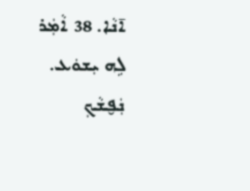ܐ̄ܢܵܐ. 38 ܐܵܡܲܪ ܠܹܗ ܝܼܫܘܿܥ. ܢܲܦ̮ܫܵܟ݂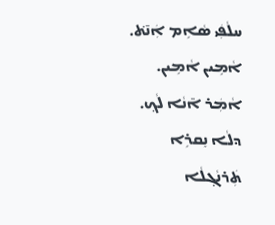ܚܠܵܦܲܝ ܣܵܐܹܡ ܐܲܢ̄ܬ݁. ܐܵܡܹܝܢ ܐܵܡܹܝܢ. ܐܵܡܲܪ ܐ̄ܢܵܐ ܠܵܟ݂. ܕܠܵܐ ܢܸܩܪܹܐ ܬܲܪܢܵܓ݂ܠܵܐ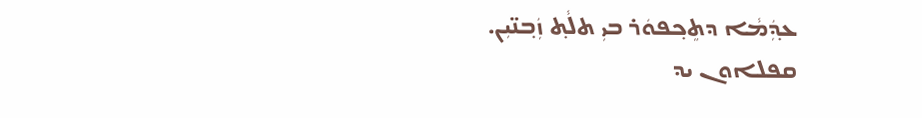ܥܕ݂ܲܡܵܐ ܕܬܸܟ݂ܦܘܿܪ ܒܝܼ ܬܠܵܬ݂ ܙܲܒ݂ܢ̈ܝܼܢ.
ܩܦܠܐܘܢ ܝܕ